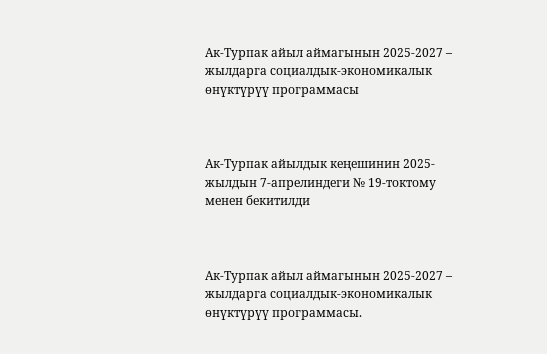Ак-Турпак айыл аймагынын 2025-2027 – жылдарга социалдык-экономикалык өнүктүрүү программасы



Ак-Турпак айылдык кеңешинин 2025-жылдын 7-апрелиндеги № 19-токтому менен бекитилди



Ак-Турпак айыл аймагынын 2025-2027 – жылдарга социалдык-экономикалык өнүктүрүү программасы.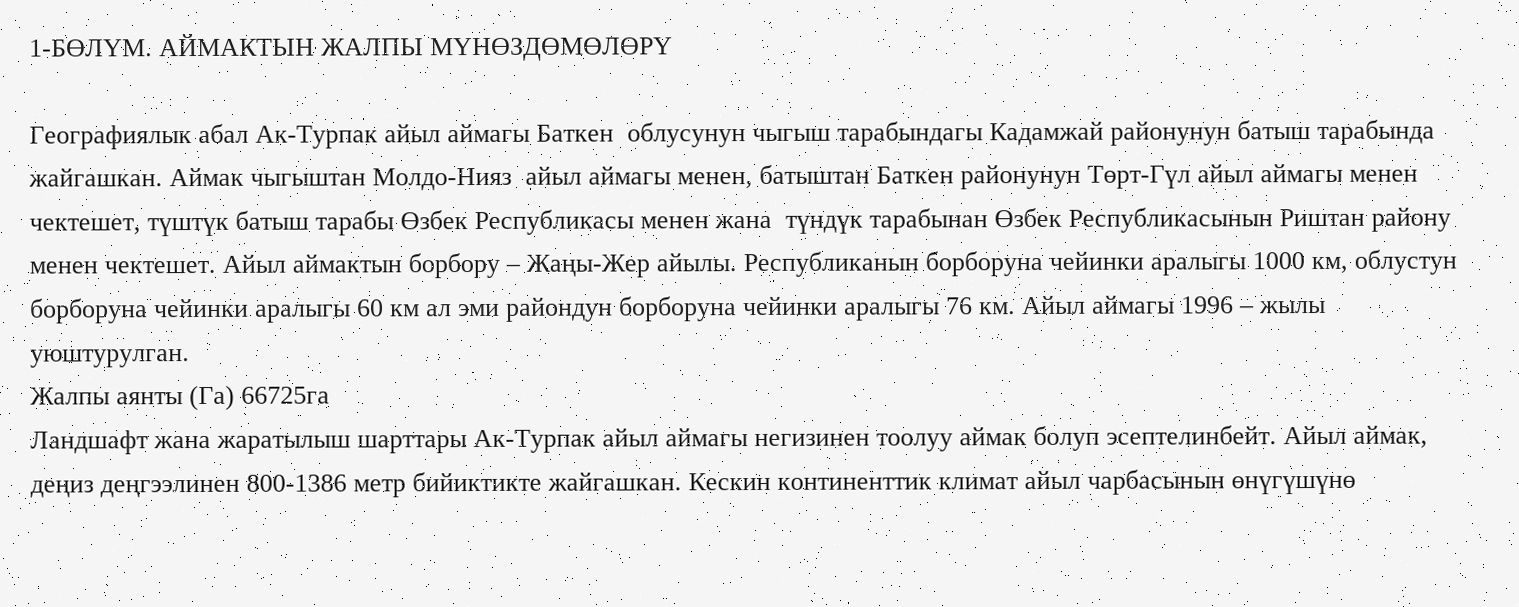1-БӨЛҮМ. АЙМАКТЫН ЖАЛПЫ МҮНӨЗДӨМӨЛӨРҮ

Географиялык абал Ак-Турпак айыл аймагы Баткен  облусунун чыгыш тарабындагы Кадамжай районунун батыш тарабында  жайгашкан. Аймак чыгыштан Молдо-Нияз  айыл аймагы менен, батыштан Баткен районунун Төрт-Гүл айыл аймагы менен чектешет, түштүк батыш тарабы Өзбек Республикасы менен жана  түндүк тарабынан Өзбек Республикасынын Риштан району менен чектешет. Айыл аймактын борбору – Жаңы-Жер айылы. Республиканын борборуна чейинки аралыгы 1000 км, облустун борборуна чейинки аралыгы 60 км ал эми райондун борборуна чейинки аралыгы 76 км. Айыл аймагы 1996 – жылы уюштурулган.
Жалпы аянты (Га) 66725га
Ландшафт жана жаратылыш шарттары Ак-Турпак айыл аймагы негизинен тоолуу аймак болуп эсептелинбейт. Айыл аймак, деңиз деңгээлинен 800-1386 метр бийиктикте жайгашкан. Кескин континенттик климат айыл чарбасынын өнүгүшүнө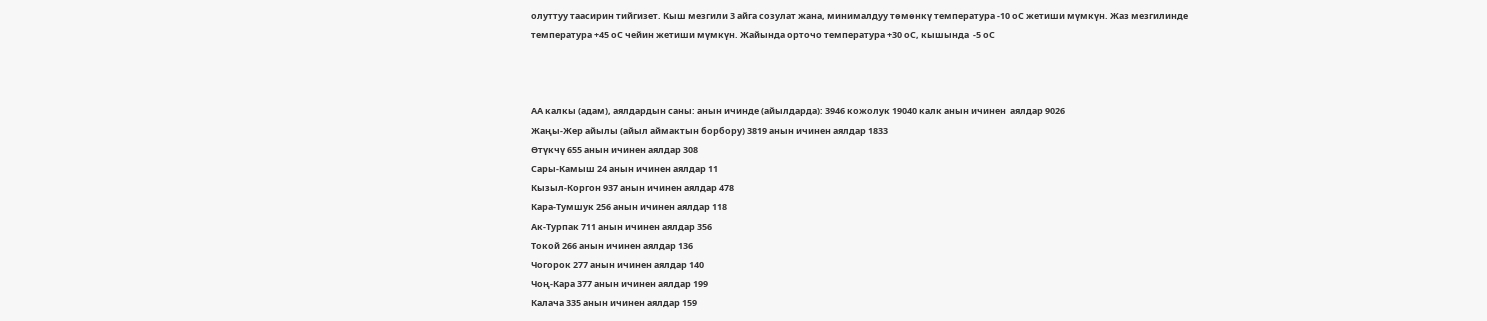олуттуу таасирин тийгизет. Кыш мезгили 3 айга созулат жана, минималдуу төмөнкү температура -10 оС жетиши мүмкүн. Жаз мезгилинде температура +45 оС чейин жетиши мүмкүн. Жайында орточо температура +30 оС, кышында  -5 оС



АА калкы (адам), аялдардын саны: анын ичинде (айылдарда): 3946 кожолук 19040 калк анын ичинен  аялдар 9026
Жаңы-Жер айылы (айыл аймактын борбору) 3819 анын ичинен аялдар 1833
Өтүкчү 655 анын ичинен аялдар 308
Сары-Камыш 24 анын ичинен аялдар 11
Кызыл-Коргон 937 анын ичинен аялдар 478
Кара-Тумшук 256 анын ичинен аялдар 118
Ак-Турпак 711 анын ичинен аялдар 356
Токой 266 анын ичинен аялдар 136
Чогорок 277 анын ичинен аялдар 140
Чоң-Кара 377 анын ичинен аялдар 199
Калача 335 анын ичинен аялдар 159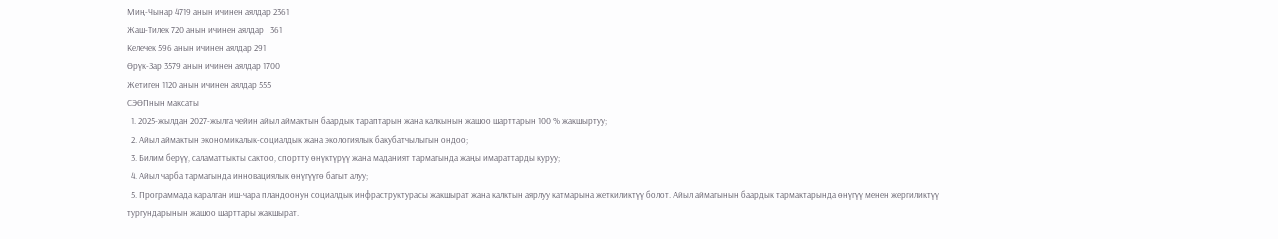Миң-Чынар 4719 анын ичинен аялдар 2361
Жаш-Тилек 720 анын ичинен аялдар   361
Келечек 596 анын ичинен аялдар 291
Өрүк-Зар 3579 анын ичинен аялдар 1700
Жетиген 1120 анын ичинен аялдар 555
СЭӨПнын максаты
  1. 2025-жылдан 2027-жылга чейин айыл аймактын баардык тараптарын жана калкынын жашоо шарттарын 100 % жакшыртуу;
  2. Айыл аймактын экономикалык-социалдык жана экологиялык бакубатчылыгын ондоо;
  3. Билим берүү, саламаттыкты сактоо, спортту өнүктүрүү жана маданият тармагында жаңы имараттарды куруу;
  4. Айыл чарба тармагында инновациялык өнүгүүгө багыт алуу;
  5. Программада каралган иш-чара пландоонун социалдык инфраструктурасы жакшырат жана калктын аярлуу катмарына жеткиликтүү болот. Айыл аймагынын баардык тармактарында өнүгүү менен жергиликтүү тургундарынын жашоо шарттары жакшырат.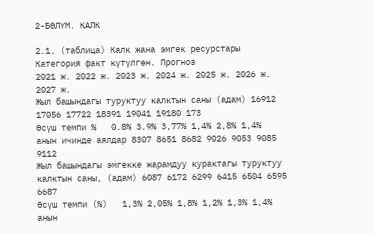2-БӨЛҮМ. КАЛК

2.1. (таблица) Калк жана эмгек ресурстары
Категория факт күтүлгөн. Прогноз
2021 ж. 2022 ж. 2023 ж. 2024 ж. 2025 ж. 2026 ж. 2027 ж.
Жыл башындагы туруктуу калктын саны (адам) 16912 17056 17722 18391 19041 19180 173
Өсүш темпи %   0.8% 3.9% 3,77% 1,4% 2,8% 1,4%
анын ичинде аялдар 8307 8651 8682 9026 9053 9085 9112
Жыл башындагы эмгекке жарамдуу курактагы туруктуу калктын саны, (адам) 6087 6172 6299 6415 6504 6595 6687
Өсүш темпи (%)   1,3% 2,05% 1,8% 1,2% 1,3% 1,4%
анын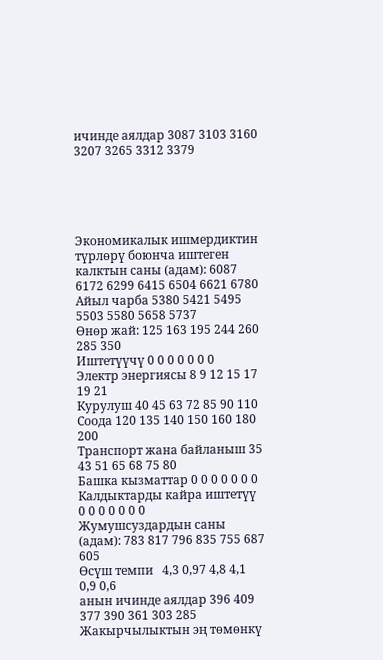ичинде аялдар 3087 3103 3160 3207 3265 3312 3379





Экономикалык ишмердиктин түрлөрү боюнча иштеген калктын саны (адам): 6087 6172 6299 6415 6504 6621 6780
Айыл чарба 5380 5421 5495 5503 5580 5658 5737
Өнөр жай: 125 163 195 244 260 285 350
Иштетүүчү 0 0 0 0 0 0 0
Электр энергиясы 8 9 12 15 17 19 21
Курулуш 40 45 63 72 85 90 110
Соода 120 135 140 150 160 180 200
Транспорт жана байланыш 35 43 51 65 68 75 80
Башка кызматтар 0 0 0 0 0 0 0
Калдыктарды кайра иштетүү 0 0 0 0 0 0 0
Жумушсуздардын саны (адам): 783 817 796 835 755 687 605
Өсүш темпи   4,3 0,97 4,8 4,1 0,9 0,6
анын ичинде аялдар 396 409 377 390 361 303 285
Жакырчылыктын эң төмөнкү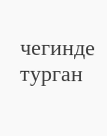чегинде турган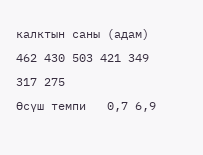калктын саны (адам) 462 430 503 421 349 317 275
Өсүш темпи   0,7 6,9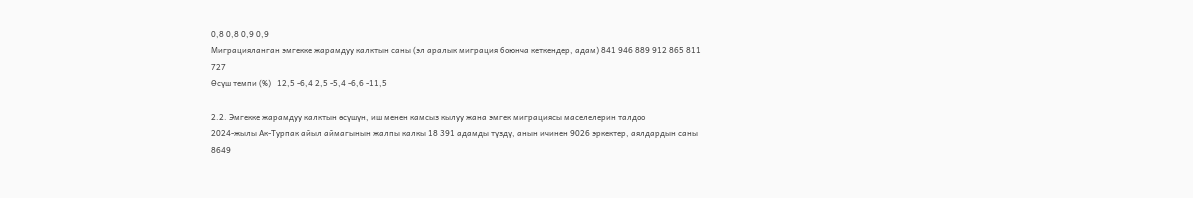0,8 0,8 0,9 0,9
Миграцияланган эмгекке жарамдуу калктын саны (эл аралык миграция боюнча кеткендер, адам) 841 946 889 912 865 811 727
Өсүш темпи (%)   12,5 -6,4 2,5 -5,4 -6,6 -11,5

2.2. Эмгекке жарамдуу калктын өсүшүн, иш менен камсыз кылуу жана эмгек миграциясы маселелерин талдоо
2024-жылы Ак-Турпак айыл аймагынын жалпы калкы 18 391 адамды түздү, анын ичинен 9026 эркектер, аялдардын саны 8649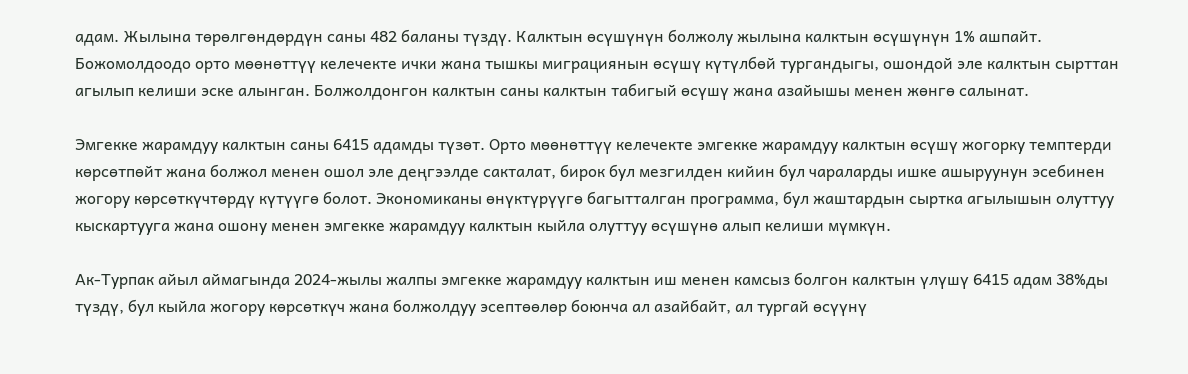адам. Жылына төрөлгөндөрдүн саны 482 баланы түздү. Калктын өсүшүнүн болжолу жылына калктын өсүшүнүн 1% ашпайт. Божомолдоодо орто мөөнөттүү келечекте ички жана тышкы миграциянын өсүшү күтүлбөй тургандыгы, ошондой эле калктын сырттан агылып келиши эске алынган. Болжолдонгон калктын саны калктын табигый өсүшү жана азайышы менен жөнгө салынат.

Эмгекке жарамдуу калктын саны 6415 адамды түзөт. Орто мөөнөттүү келечекте эмгекке жарамдуу калктын өсүшү жогорку темптерди көрсөтпөйт жана болжол менен ошол эле деңгээлде сакталат, бирок бул мезгилден кийин бул чараларды ишке ашыруунун эсебинен жогору көрсөткүчтөрдү күтүүгө болот. Экономиканы өнүктүрүүгө багытталган программа, бул жаштардын сыртка агылышын олуттуу кыскартууга жана ошону менен эмгекке жарамдуу калктын кыйла олуттуу өсүшүнө алып келиши мүмкүн.

Ак-Турпак айыл аймагында 2024-жылы жалпы эмгекке жарамдуу калктын иш менен камсыз болгон калктын үлүшү 6415 адам 38%ды түздү, бул кыйла жогору көрсөткүч жана болжолдуу эсептөөлөр боюнча ал азайбайт, ал тургай өсүүнү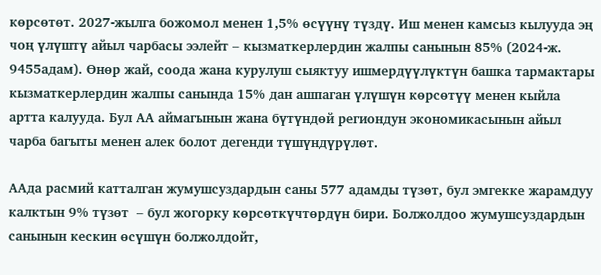көрсөтөт. 2027-жылга божомол менен 1,5% өсүүнү түздү. Иш менен камсыз кылууда эң чоң үлүштү айыл чарбасы ээлейт – кызматкерлердин жалпы санынын 85% (2024-ж. 9455адам). Өнөр жай, соода жана курулуш сыяктуу ишмердүүлүктүн башка тармактары кызматкерлердин жалпы санында 15% дан ашпаган үлүшүн көрсөтүү менен кыйла артта калууда. Бул АА аймагынын жана бүтүндөй региондун экономикасынын айыл чарба багыты менен алек болот дегенди түшүндүрүлөт.

ААда расмий катталган жумушсуздардын саны 577 адамды түзөт, бул эмгекке жарамдуу калктын 9% түзөт  – бул жогорку көрсөткүчтөрдүн бири. Болжолдоо жумушсуздардын санынын кескин өсүшүн болжолдойт,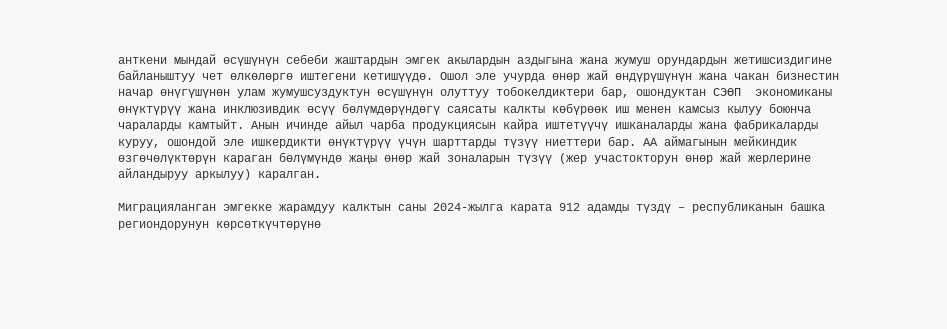анткени мындай өсүшүнүн себеби жаштардын эмгек акылардын аздыгына жана жумуш орундардын жетишсиздигине байланыштуу чет өлкөлөргө иштегени кетишүүдө. Ошол эле учурда өнөр жай өндүрүшүнүн жана чакан бизнестин начар өнүгүшүнөн улам жумушсуздуктун өсүшүнүн олуттуу тобокелдиктери бар, ошондуктан СЭӨП  экономиканы өнүктүрүү жана инклюзивдик өсүү бөлүмдөрүндөгү саясаты калкты көбүрөөк иш менен камсыз кылуу боюнча чараларды камтыйт. Анын ичинде айыл чарба продукциясын кайра иштетүүчү ишканаларды жана фабрикаларды куруу, ошондой эле ишкердикти өнүктүрүү үчүн шарттарды түзүү ниеттери бар. АА аймагынын мейкиндик өзгөчөлүктөрүн караган бөлүмүндө жаңы өнөр жай зоналарын түзүү (жер участокторун өнөр жай жерлерине айландыруу аркылуу) каралган.

Миграцияланган эмгекке жарамдуу калктын саны 2024-жылга карата 912 адамды түздү – республиканын башка региондорунун көрсөткүчтөрүнө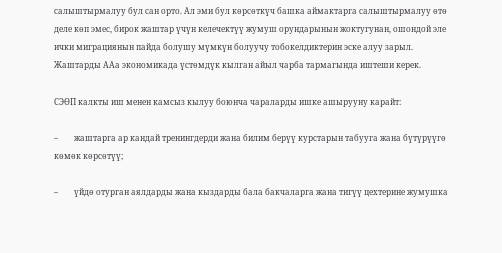салыштырмалуу бул сан орто. Ал эми бул көрсөткүч башка аймактарга салыштырмалуу өтө деле көп эмес, бирок жаштар үчүн келечектүү жумуш орундарынын жоктугунан, ошондой эле ички миграциянын пайда болушу мүмкүн болуучу тобокелдиктерин эске алуу зарыл. Жаштарды ААа экономикада үстөмдүк кылган айыл чарба тармагында иштеши керек.

СЭӨП калкты иш менен камсыз кылуу боюнча чараларды ишке ашырууну карайт:

–        жаштарга ар кандай тренингдерди жана билим берүү курстарын табууга жана бүтүрүүгө көмөк көрсөтүү;

–        үйдө отурган аялдарды жана кыздарды бала бакчаларга жана тигүү цехтерине жумушка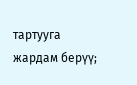тартууга жардам берүү;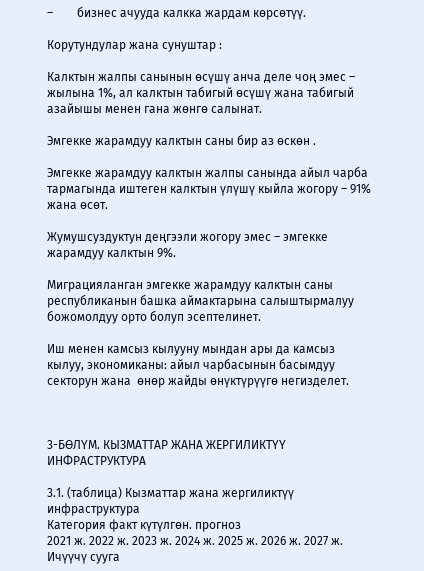–        бизнес ачууда калкка жардам көрсөтүү.

Корутундулар жана сунуштар :

Калктын жалпы санынын өсүшү анча деле чоң эмес – жылына 1%, ал калктын табигый өсүшү жана табигый азайышы менен гана жөнгө салынат.

Эмгекке жарамдуу калктын саны бир аз өскөн .

Эмгекке жарамдуу калктын жалпы санында айыл чарба тармагында иштеген калктын үлүшү кыйла жогору – 91% жана өсөт.

Жумушсуздуктун деңгээли жогору эмес – эмгекке жарамдуу калктын 9%.

Миграцияланган эмгекке жарамдуу калктын саны республиканын башка аймактарына салыштырмалуу божомолдуу орто болуп эсептелинет.

Иш менен камсыз кылууну мындан ары да камсыз кылуу, экономиканы: айыл чарбасынын басымдуу секторун жана  өнөр жайды өнүктүрүүгө негизделет.



3-БӨЛҮМ. КЫЗМАТТАР ЖАНА ЖЕРГИЛИКТҮҮ ИНФРАСТРУКТУРА

3.1. (таблица) Кызматтар жана жергиликтүү инфраструктура
Категория факт күтүлгөн. прогноз
2021 ж. 2022 ж. 2023 ж. 2024 ж. 2025 ж. 2026 ж. 2027 ж.
Ичүүчү сууга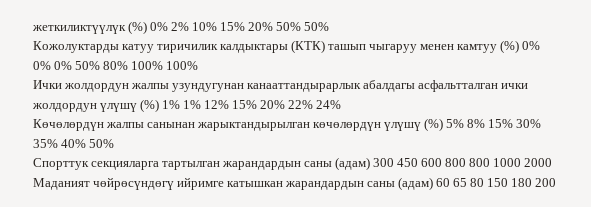жеткиликтүүлүк (%) 0% 2% 10% 15% 20% 50% 50%
Кожолуктарды катуу тиричилик калдыктары (КТК) ташып чыгаруу менен камтуу (%) 0% 0% 0% 50% 80% 100% 100%
Ички жолдордун жалпы узундугунан канааттандырарлык абалдагы асфальтталган ички жолдордун үлүшү (%) 1% 1% 12% 15% 20% 22% 24%
Көчөлөрдүн жалпы санынан жарыктандырылган көчөлөрдүн үлүшү (%) 5% 8% 15% 30% 35% 40% 50%
Спорттук секцияларга тартылган жарандардын саны (адам) 300 450 600 800 800 1000 2000
Маданият чөйрөсүндөгү ийримге катышкан жарандардын саны (адам) 60 65 80 150 180 200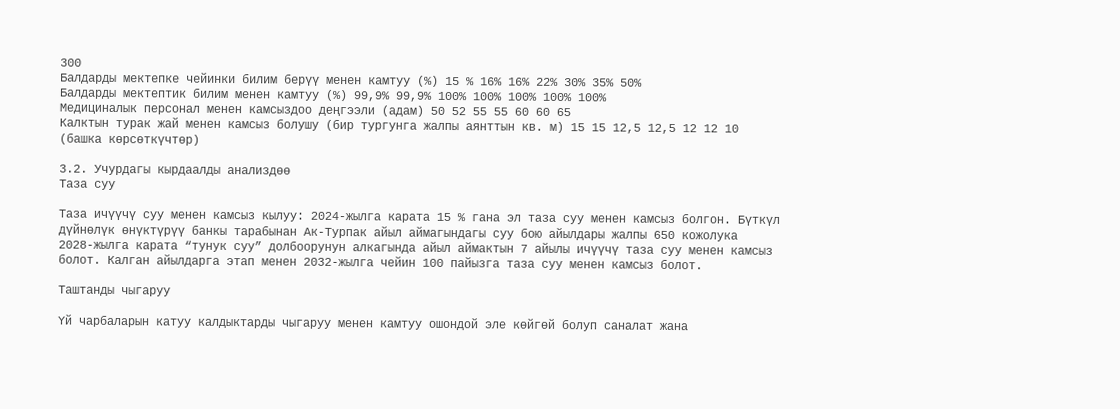300
Балдарды мектепке чейинки билим берүү менен камтуу (%) 15 % 16% 16% 22% 30% 35% 50%
Балдарды мектептик билим менен камтуу (%) 99,9% 99,9% 100% 100% 100% 100% 100%
Медициналык персонал менен камсыздоо деңгээли (адам) 50 52 55 55 60 60 65
Калктын турак жай менен камсыз болушу (бир тургунга жалпы аянттын кв. м) 15 15 12,5 12,5 12 12 10
(башка көрсөткүчтөр)

3.2. Учурдагы кырдаалды анализдөө
Таза суу

Таза ичүүчү суу менен камсыз кылуу: 2024-жылга карата 15 % гана эл таза суу менен камсыз болгон. Бүткүл дүйнөлүк өнүктүрүү банкы тарабынан Ак-Турпак айыл аймагындагы суу бою айылдары жалпы 650 кожолука  2028-жылга карата “тунук суу” долбоорунун алкагында айыл аймактын 7 айылы ичүүчү таза суу менен камсыз болот. Калган айылдарга этап менен 2032-жылга чейин 100 пайызга таза суу менен камсыз болот.

Таштанды чыгаруу

Үй чарбаларын катуу калдыктарды чыгаруу менен камтуу ошондой эле көйгөй болуп саналат жана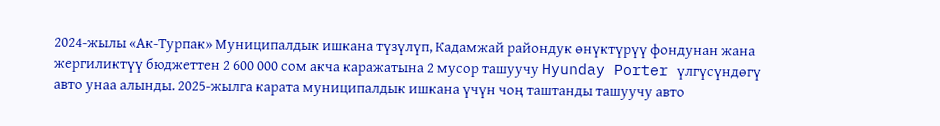2024-жылы «Ак-Турпак» Муниципалдык ишкана түзүлүп, Кадамжай райондук өнүктүрүү фондунан жана жергиликтүү бюджеттен 2 600 000 сом акча каражатына 2 мусор ташуучу Hyunday Porter үлгүсүндөгү  авто унаа алынды. 2025-жылга карата муниципалдык ишкана үчүн чоң таштанды ташуучу авто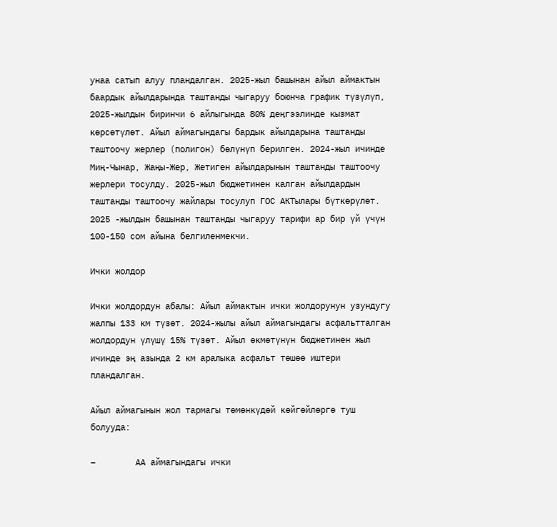унаа сатып алуу пландалган. 2025-жыл башынан айыл аймактын баардык айылдарында таштанды чыгаруу боюнча график түзүлүп, 2025-жылдын биринчи 6 айлыгында 80% деңгээлинде кызмат көрсөтүлөт. Айыл аймагындагы бардык айылдарына таштанды таштоочу жерлер (полигон) бөлүнүп берилген. 2024-жыл ичинде Миң-Чынар, Жаңы-Жер, Жетиген айылдарынын таштанды таштоочу жерлери тосулду. 2025-жыл бюджетинен калган айылдардын таштанды таштоочу жайлары тосулуп ГОС АКТылары бүткөрүлөт. 2025 -жылдын башынан таштанды чыгаруу тарифи ар бир үй үчүн 100-150 сом айына белгиленмекчи.

Ички жолдор

Ички жолдордун абалы: Айыл аймактын ички жолдорунун узундугу жалпы 133 км түзөт. 2024-жылы айыл аймагындагы асфальтталган жолдордун үлүшү 15% түзөт. Айыл өкмөтүнүн бюджетинен жыл ичинде эң азында 2 км аралыка асфальт төшөө иштери пландалган.

Айыл аймагынын жол тармагы төмөнкүдөй көйгөйлөргө туш болууда:

–        АА аймагындагы ички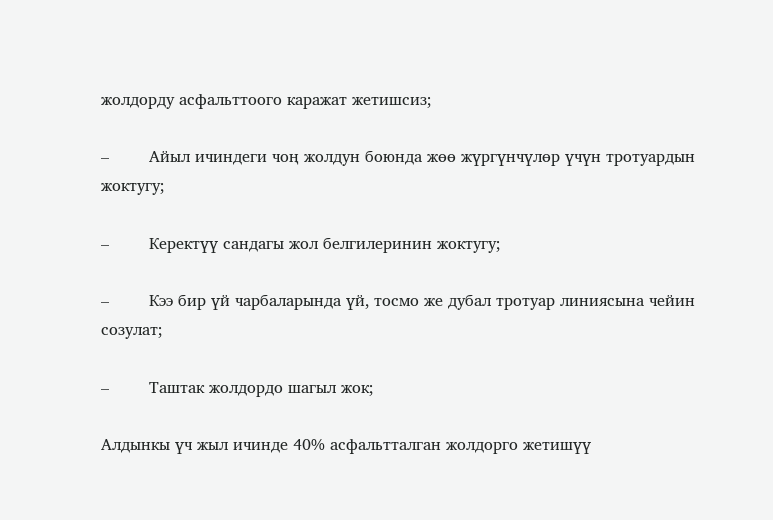жолдорду асфальттоого каражат жетишсиз;

–        Айыл ичиндеги чоң жолдун боюнда жөө жүргүнчүлөр үчүн тротуардын жоктугу;

–        Керектүү сандагы жол белгилеринин жоктугу;

–        Кээ бир үй чарбаларында үй, тосмо же дубал тротуар линиясына чейин созулат;

–        Таштак жолдордо шагыл жок;

Алдынкы үч жыл ичинде 40% асфальтталган жолдорго жетишүү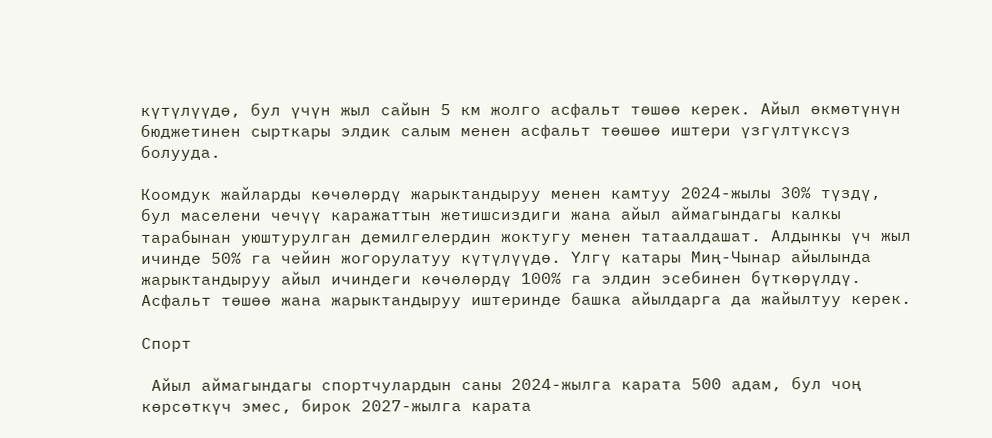күтүлүүдө, бул үчүн жыл сайын 5 км жолго асфальт төшөө керек. Айыл өкмөтүнүн бюджетинен сырткары элдик салым менен асфальт төөшөө иштери үзгүлтүксүз болууда.

Коомдук жайларды көчөлөрдү жарыктандыруу менен камтуу 2024-жылы 30% түздү, бул маселени чечүү каражаттын жетишсиздиги жана айыл аймагындагы калкы тарабынан уюштурулган демилгелердин жоктугу менен татаалдашат. Алдынкы үч жыл ичинде 50% га чейин жогорулатуу күтүлүүдө. Үлгү катары Миң-Чынар айылында жарыктандыруу айыл ичиндеги көчөлөрдү 100% га элдин эсебинен бүткөрүлдү. Асфальт төшөө жана жарыктандыруу иштеринде башка айылдарга да жайылтуу керек.

Спорт

 Айыл аймагындагы спортчулардын саны 2024-жылга карата 500 адам, бул чоң көрсөткүч эмес, бирок 2027-жылга карата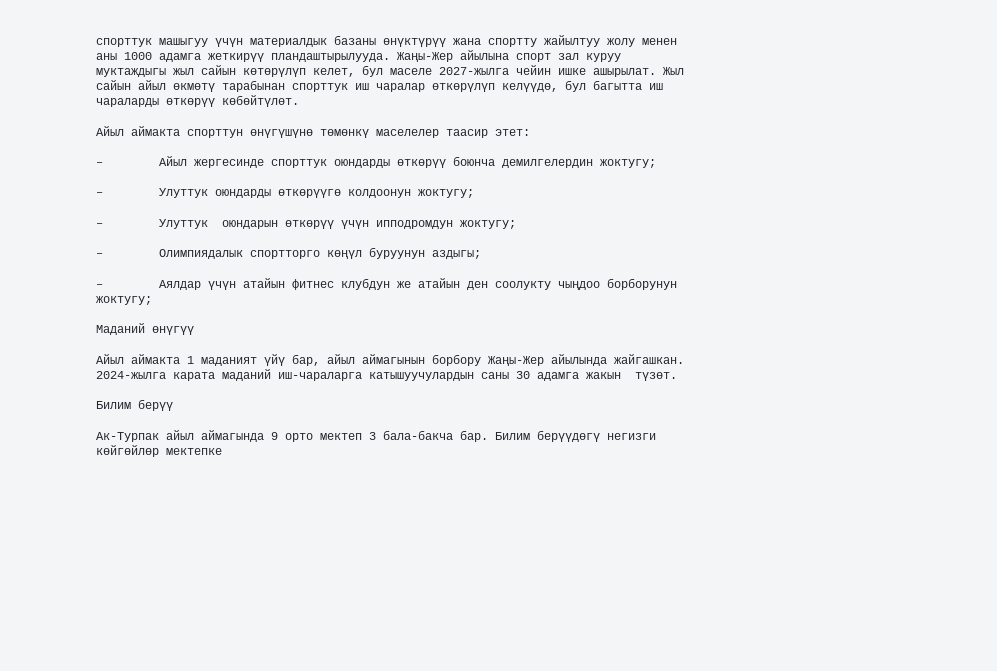спорттук машыгуу үчүн материалдык базаны өнүктүрүү жана спортту жайылтуу жолу менен аны 1000 адамга жеткирүү пландаштырылууда. Жаңы-Жер айылына спорт зал куруу муктаждыгы жыл сайын көтөрүлүп келет, бул маселе 2027-жылга чейин ишке ашырылат. Жыл сайын айыл өкмөтү тарабынан спорттук иш чаралар өткөрүлүп келүүдө, бул багытта иш чараларды өткөрүү көбөйтүлөт.

Айыл аймакта спорттун өнүгүшүнө төмөнкү маселелер таасир этет:

–        Айыл жергесинде спорттук оюндарды өткөрүү боюнча демилгелердин жоктугу;

–        Улуттук оюндарды өткөрүүгө колдоонун жоктугу;

–        Улуттук  оюндарын өткөрүү үчүн ипподромдун жоктугу;

–        Олимпиядалык спортторго көңүл буруунун аздыгы;

–        Аялдар үчүн атайын фитнес клубдун же атайын ден соолукту чыңдоо борборунун жоктугу;

Маданий өнүгүү

Айыл аймакта 1 маданият үйү бар, айыл аймагынын борбору Жаңы-Жер айылында жайгашкан. 2024-жылга карата маданий иш-чараларга катышуучулардын саны 30 адамга жакын  түзөт.

Билим берүү

Ак-Турпак айыл аймагында 9 орто мектеп 3 бала-бакча бар. Билим берүүдөгү негизги көйгөйлөр мектепке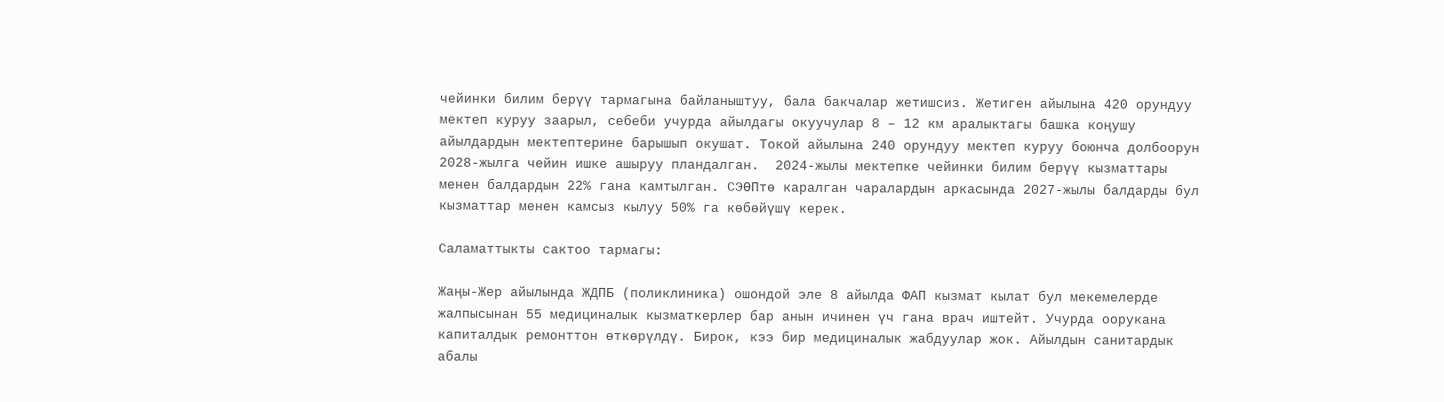чейинки билим берүү тармагына байланыштуу, бала бакчалар жетишсиз. Жетиген айылына 420 орундуу мектеп куруу заарыл, себеби учурда айылдагы окуучулар 8 – 12 км аралыктагы башка коңушу айылдардын мектептерине барышып окушат. Токой айылына 240 орундуу мектеп куруу боюнча долбоорун 2028-жылга чейин ишке ашыруу пландалган.  2024-жылы мектепке чейинки билим берүү кызматтары менен балдардын 22% гана камтылган. СЭӨПтө каралган чаралардын аркасында 2027-жылы балдарды бул кызматтар менен камсыз кылуу 50% га көбөйүшү керек.

Саламаттыкты сактоо тармагы:

Жаңы-Жер айылында ЖДПБ (поликлиника) ошондой эле 8 айылда ФАП кызмат кылат бул мекемелерде жалпысынан 55 медициналык кызматкерлер бар анын ичинен үч гана врач иштейт. Учурда оорукана капиталдык ремонттон өткөрүлдү. Бирок, кээ бир медициналык жабдуулар жок. Айылдын санитардык абалы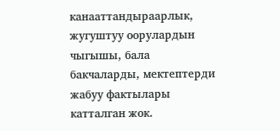канааттандыраарлык, жугуштуу оорулардын чыгышы, бала бакчаларды, мектептерди жабуу фактылары катталган жок.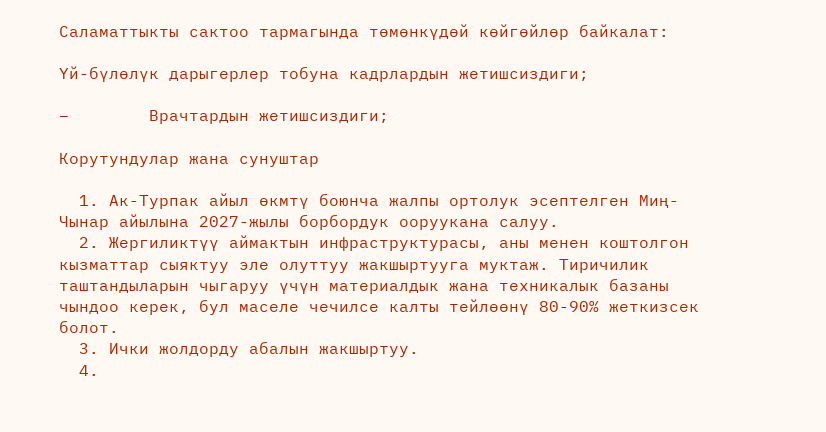Саламаттыкты сактоо тармагында төмөнкүдөй көйгөйлөр байкалат:

Үй-бүлөлүк дарыгерлер тобуна кадрлардын жетишсиздиги;

–        Врачтардын жетишсиздиги;

Корутундулар жана сунуштар

  1. Ак-Турпак айыл өкмтү боюнча жалпы ортолук эсептелген Миң-Чынар айылына 2027-жылы борбордук ооруукана салуу.
  2. Жергиликтүү аймактын инфраструктурасы, аны менен коштолгон кызматтар сыяктуу эле олуттуу жакшыртууга муктаж. Тиричилик таштандыларын чыгаруу үчүн материалдык жана техникалык базаны чындоо керек, бул маселе чечилсе калты тейлөөнү 80-90% жеткизсек болот.
  3. Ички жолдорду абалын жакшыртуу.
  4.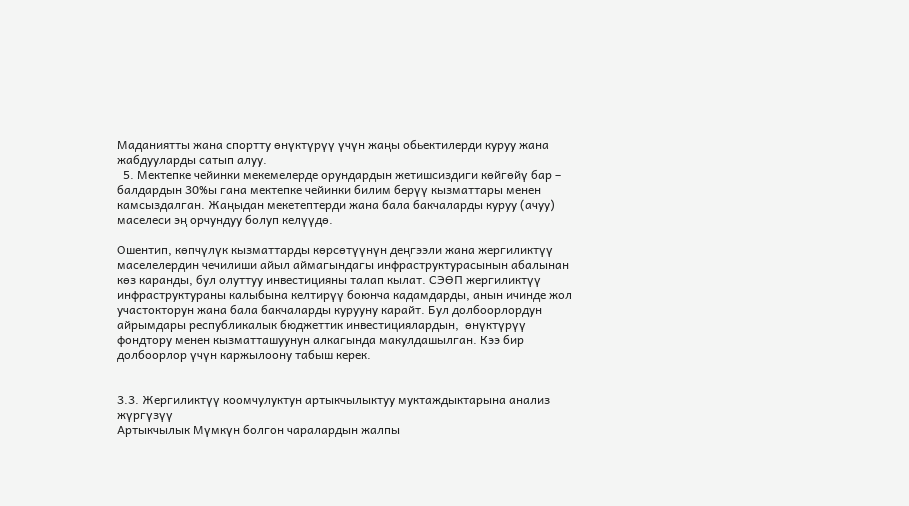Маданиятты жана спортту өнүктүрүү үчүн жаңы обьектилерди куруу жана  жабдууларды сатып алуу.
  5. Мектепке чейинки мекемелерде орундардын жетишсиздиги көйгөйү бар – балдардын 30%ы гана мектепке чейинки билим берүү кызматтары менен камсыздалган. Жаңыдан мекетептерди жана бала бакчаларды куруу (ачуу) маселеси эң орчундуу болуп келүүдө.

Ошентип, көпчүлүк кызматтарды көрсөтүүнүн деңгээли жана жергиликтүү маселелердин чечилиши айыл аймагындагы инфраструктурасынын абалынан көз каранды, бул олуттуу инвестицияны талап кылат. СЭӨП жергиликтүү инфраструктураны калыбына келтирүү боюнча кадамдарды, анын ичинде жол участокторун жана бала бакчаларды курууну карайт. Бул долбоорлордун айрымдары республикалык бюджеттик инвестициялардын,  өнүктүрүү фондтору менен кызматташуунун алкагында макулдашылган. Кээ бир долбоорлор үчүн каржылоону табыш керек.


3.3. Жергиликтүү коомчулуктун артыкчылыктуу муктаждыктарына анализ жүргүзүү
Артыкчылык Мүмкүн болгон чаралардын жалпы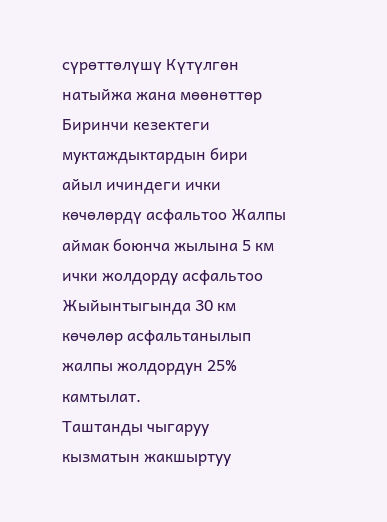сүрөттөлүшү Күтүлгөн натыйжа жана мөөнөттөр
Биринчи кезектеги муктаждыктардын бири айыл ичиндеги ички көчөлөрдү асфальтоо Жалпы аймак боюнча жылына 5 км ички жолдорду асфальтоо Жыйынтыгында 30 км көчөлөр асфальтанылып жалпы жолдордун 25% камтылат.
Таштанды чыгаруу кызматын жакшыртуу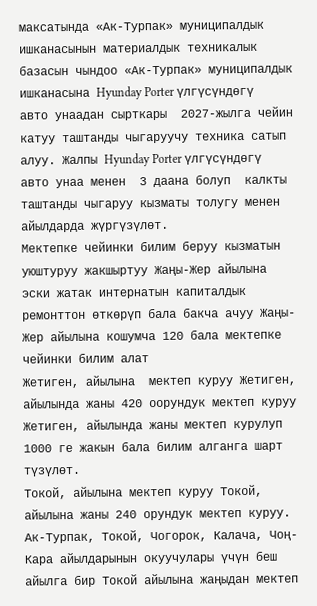максатында «Ак-Турпак» муниципалдык ишканасынын материалдык техникалык базасын чындоо «Ак-Турпак» муниципалдык ишканасына Hyunday Porter үлгүсүндөгү  авто унаадан сырткары  2027-жылга чейин катуу таштанды чыгаруучу техника сатып алуу. Жалпы Hyunday Porter үлгүсүндөгү  авто унаа менен  3 даана болуп  калкты таштанды чыгаруу кызматы толугу менен айылдарда жүргүзүлөт.
Мектепке чейинки билим беруу кызматын уюштуруу жакшыртуу Жаңы-Жер айылына эски жатак интернатын капиталдык ремонттон өткөрүп бала бакча ачуу Жаңы-Жер айылына кошумча 120 бала мектепке чейинки билим алат
Жетиген, айылына  мектеп куруу Жетиген, айылында жаны 420 оорундук мектеп куруу Жетиген, айылында жаны мектеп курулуп 1000 ге жакын бала билим алганга шарт түзүлөт.
Токой, айылына мектеп куруу Токой, айылына жаны 240 орундук мектеп куруу. Ак-Турпак, Токой, Чогорок, Калача, Чоң-Кара айылдарынын окуучулары үчүн беш айылга бир Токой айылына жаңыдан мектеп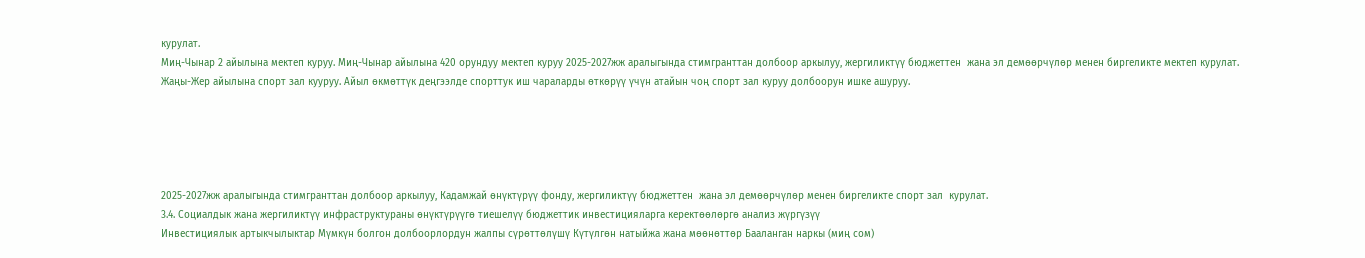курулат.
Миң-Чынар 2 айылына мектеп куруу. Миң-Чынар айылына 420 орундуу мектеп куруу 2025-2027жж аралыгында стимгранттан долбоор аркылуу, жергиликтүү бюджеттен  жана эл демөөрчүлөр менен биргеликте мектеп курулат.
Жаңы-Жер айылына спорт зал кууруу. Айыл өкмөттүк деңгээлде спорттук иш чараларды өткөрүү үчүн атайын чоң спорт зал куруу долбоорун ишке ашуруу.





2025-2027жж аралыгында стимгранттан долбоор аркылуу, Кадамжай өнүктүрүү фонду, жергиликтүү бюджеттен  жана эл демөөрчүлөр менен биргеликте спорт зал  курулат.
3.4. Социалдык жана жергиликтүү инфраструктураны өнүктүрүүгө тиешелүү бюджеттик инвестицияларга керектөөлөргө анализ жүргүзүү
Инвестициялык артыкчылыктар Мүмкүн болгон долбоорлордун жалпы сүрөттөлүшү Күтүлгөн натыйжа жана мөөнөттөр Бааланган наркы (миң сом)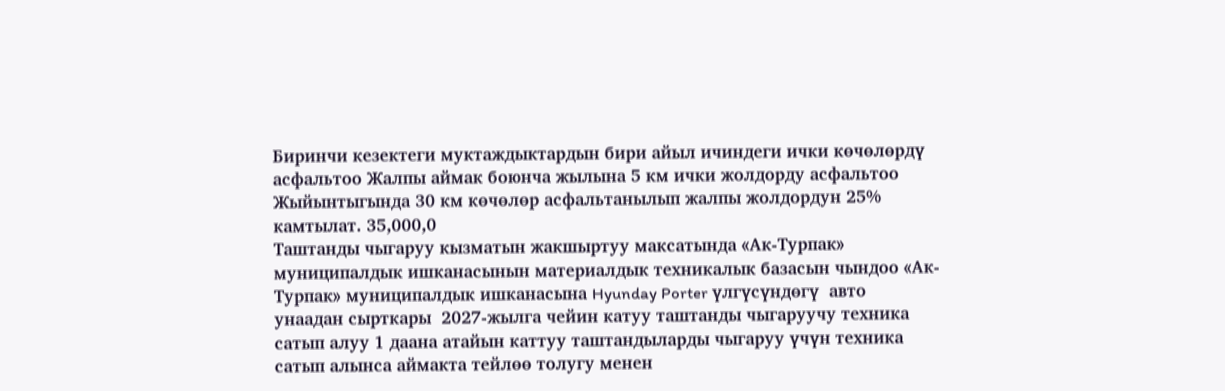Биринчи кезектеги муктаждыктардын бири айыл ичиндеги ички көчөлөрдү асфальтоо Жалпы аймак боюнча жылына 5 км ички жолдорду асфальтоо Жыйынтыгында 30 км көчөлөр асфальтанылып жалпы жолдордун 25% камтылат. 35,000,0
Таштанды чыгаруу кызматын жакшыртуу максатында «Ак-Турпак» муниципалдык ишканасынын материалдык техникалык базасын чындоо «Ак-Турпак» муниципалдык ишканасына Hyunday Porter үлгүсүндөгү  авто унаадан сырткары  2027-жылга чейин катуу таштанды чыгаруучу техника сатып алуу 1 даана атайын каттуу таштандыларды чыгаруу үчүн техника сатып алынса аймакта тейлөө толугу менен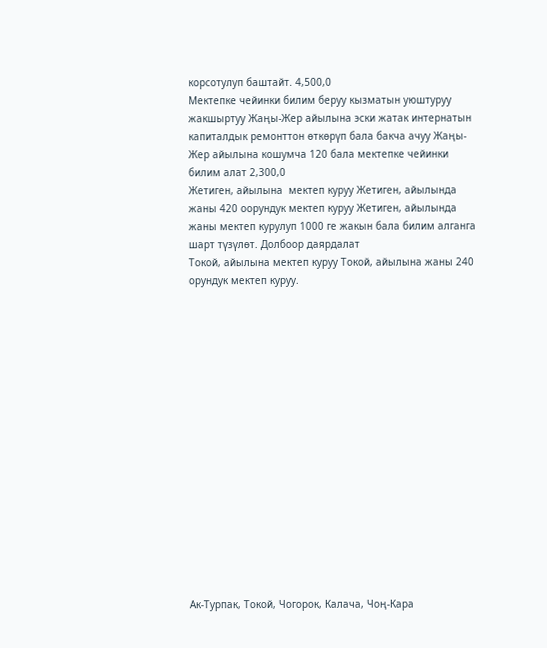корсотулуп баштайт. 4,500,0
Мектепке чейинки билим беруу кызматын уюштуруу жакшыртуу Жаңы-Жер айылына эски жатак интернатын капиталдык ремонттон өткөрүп бала бакча ачуу Жаңы-Жер айылына кошумча 120 бала мектепке чейинки билим алат 2,300,0
Жетиген, айылына  мектеп куруу Жетиген, айылында жаны 420 оорундук мектеп куруу Жетиген, айылында жаны мектеп курулуп 1000 ге жакын бала билим алганга шарт түзүлөт. Долбоор даярдалат
Токой, айылына мектеп куруу Токой, айылына жаны 240 орундук мектеп куруу.

















Ак-Турпак, Токой, Чогорок, Калача, Чоң-Кара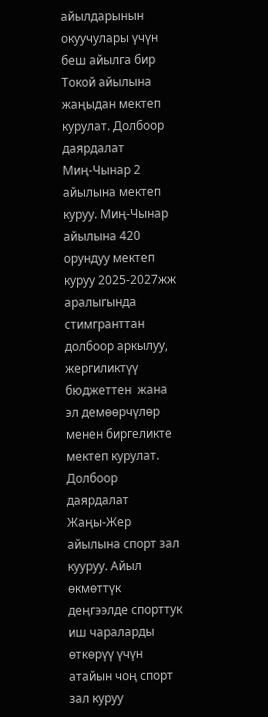айылдарынын окуучулары үчүн беш айылга бир Токой айылына жаңыдан мектеп курулат. Долбоор даярдалат
Миң-Чынар 2 айылына мектеп куруу. Миң-Чынар айылына 420 орундуу мектеп куруу 2025-2027жж аралыгында стимгранттан долбоор аркылуу, жергиликтүү бюджеттен  жана эл демөөрчүлөр менен биргеликте мектеп курулат. Долбоор даярдалат
Жаңы-Жер айылына спорт зал кууруу. Айыл өкмөттүк деңгээлде спорттук иш чараларды өткөрүү үчүн атайын чоң спорт зал куруу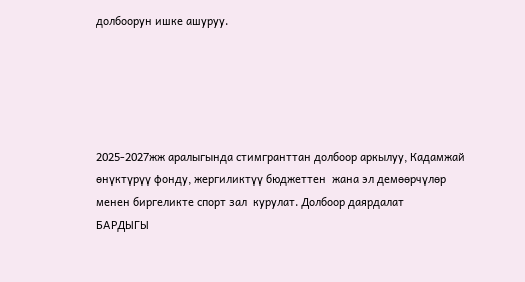долбоорун ишке ашуруу.





2025-2027жж аралыгында стимгранттан долбоор аркылуу, Кадамжай өнүктүрүү фонду, жергиликтүү бюджеттен  жана эл демөөрчүлөр менен биргеликте спорт зал  курулат. Долбоор даярдалат
БАРДЫГЫ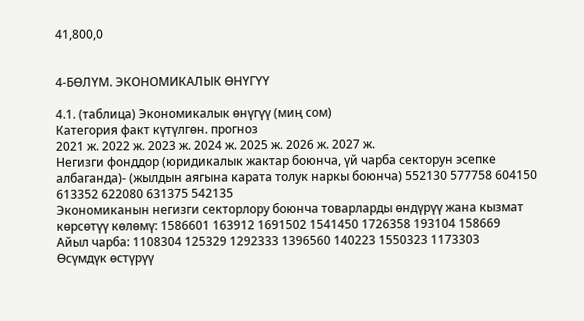41,800,0


4-БӨЛҮМ. ЭКОНОМИКАЛЫК ӨНҮГҮҮ

4.1. (таблица) Экономикалык өнүгүү (миң сом)
Категория факт күтүлгөн. прогноз
2021 ж. 2022 ж. 2023 ж. 2024 ж. 2025 ж. 2026 ж. 2027 ж.
Негизги фонддор (юридикалык жактар боюнча, үй чарба секторун эсепке албаганда)- (жылдын аягына карата толук наркы боюнча) 552130 577758 604150 613352 622080 631375 542135
Экономиканын негизги секторлору боюнча товарларды өндүрүү жана кызмат көрсөтүү көлөмү: 1586601 163912 1691502 1541450 1726358 193104 158669
Айыл чарба: 1108304 125329 1292333 1396560 140223 1550323 1173303
Өсүмдүк өстүрүү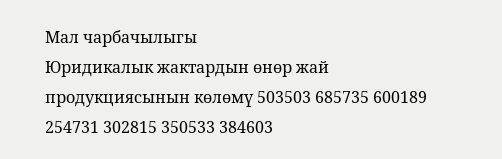Мал чарбачылыгы
Юридикалык жактардын өнөр жай продукциясынын көлөмү 503503 685735 600189 254731 302815 350533 384603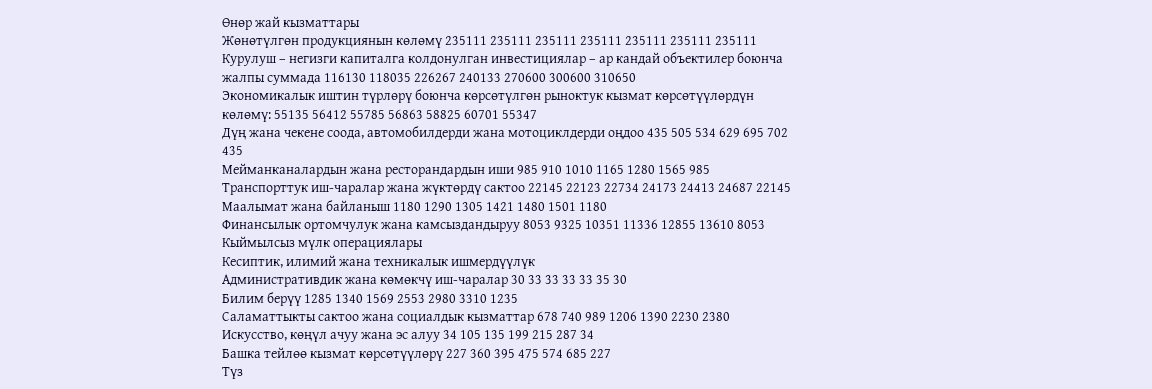Өнөр жай кызматтары
Жөнөтүлгөн продукциянын көлөмү 235111 235111 235111 235111 235111 235111 235111
Курулуш – негизги капиталга колдонулган инвестициялар – ар кандай объектилер боюнча жалпы суммада 116130 118035 226267 240133 270600 300600 310650
Экономикалык иштин түрлөрү боюнча көрсөтүлгөн рыноктук кызмат көрсөтүүлөрдүн көлөмү: 55135 56412 55785 56863 58825 60701 55347
Дүң жана чекене соода, автомобилдерди жана мотоциклдерди оңдоо 435 505 534 629 695 702 435
Мейманканалардын жана ресторандардын иши 985 910 1010 1165 1280 1565 985
Транспорттук иш-чаралар жана жүктөрдү сактоо 22145 22123 22734 24173 24413 24687 22145
Маалымат жана байланыш 1180 1290 1305 1421 1480 1501 1180
Финансылык ортомчулук жана камсыздандыруу 8053 9325 10351 11336 12855 13610 8053
Кыймылсыз мүлк операциялары
Кесиптик, илимий жана техникалык ишмердүүлүк
Административдик жана көмөкчү иш-чаралар 30 33 33 33 33 35 30
Билим берүү 1285 1340 1569 2553 2980 3310 1235
Саламаттыкты сактоо жана социалдык кызматтар 678 740 989 1206 1390 2230 2380
Искусство, көңүл ачуу жана эс алуу 34 105 135 199 215 287 34
Башка тейлөө кызмат көрсөтүүлөрү 227 360 395 475 574 685 227
Түз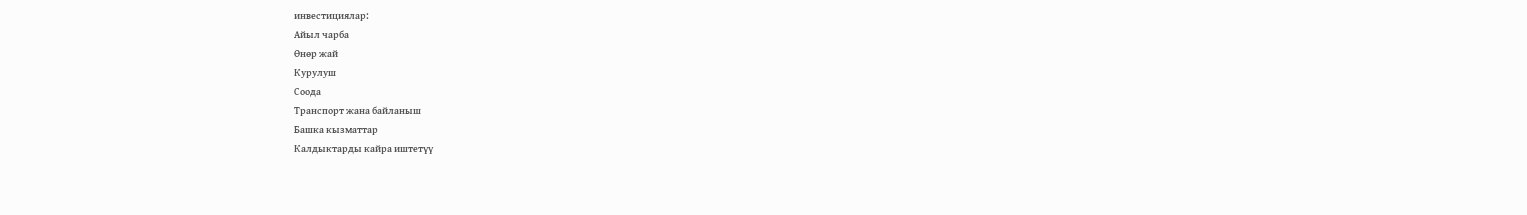инвестициялар:
Айыл чарба
Өнөр жай
Курулуш
Соода
Транспорт жана байланыш
Башка кызматтар
Калдыктарды кайра иштетүү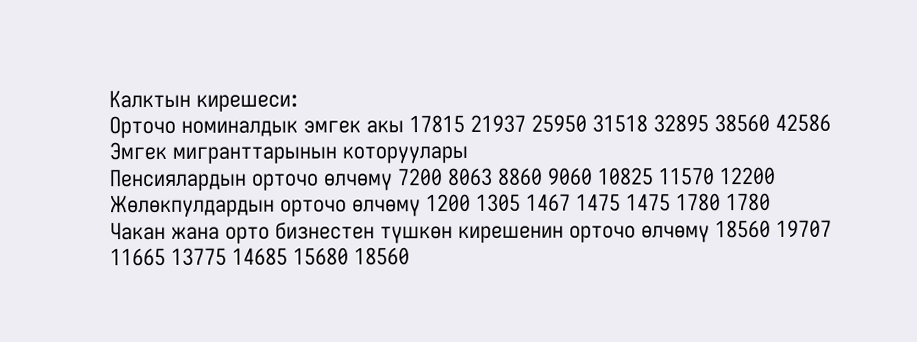Калктын кирешеси:
Орточо номиналдык эмгек акы 17815 21937 25950 31518 32895 38560 42586
Эмгек мигранттарынын которуулары
Пенсиялардын орточо өлчөмү 7200 8063 8860 9060 10825 11570 12200
Жөлөкпулдардын орточо өлчөмү 1200 1305 1467 1475 1475 1780 1780
Чакан жана орто бизнестен түшкөн кирешенин орточо өлчөмү 18560 19707 11665 13775 14685 15680 18560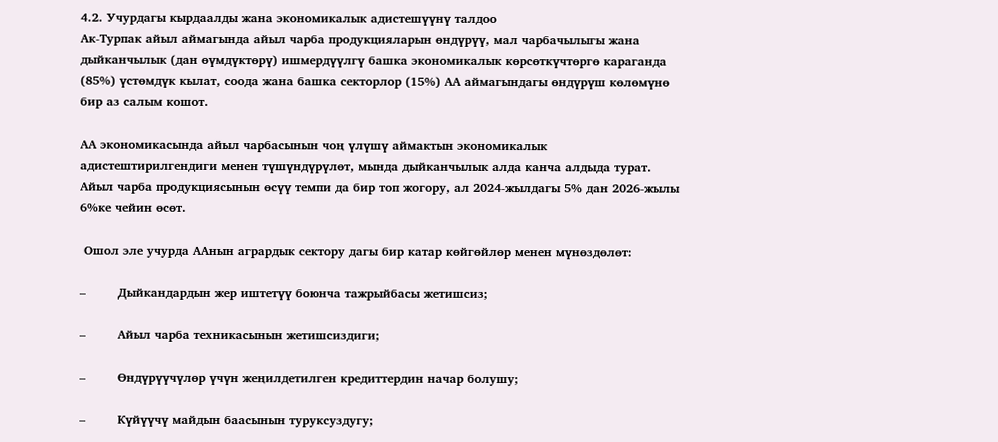4.2. Учурдагы кырдаалды жана экономикалык адистешүүнү талдоо
Ак-Турпак айыл аймагында айыл чарба продукцияларын өндүрүү, мал чарбачылыгы жана дыйканчылык (дан өүмдүктөрү) ишмердүүлгү башка экономикалык көрсөткүчтөргө караганда (85%) үстөмдүк кылат, соода жана башка секторлор (15%) АА аймагындагы өндүрүш көлөмүнө бир аз салым кошот.

АА экономикасында айыл чарбасынын чоң үлүшү аймактын экономикалык адистештирилгендиги менен түшүндүрүлөт, мында дыйканчылык алда канча алдыда турат. Айыл чарба продукциясынын өсүү темпи да бир топ жогору, ал 2024-жылдагы 5% дан 2026-жылы 6%ке чейин өсөт.

 Ошол эле учурда ААнын агрардык сектору дагы бир катар көйгөйлөр менен мүнөздөлөт:

–        Дыйкандардын жер иштетүү боюнча тажрыйбасы жетишсиз;

–        Айыл чарба техникасынын жетишсиздиги;

–        Өндүрүүчүлөр үчүн жеңилдетилген кредиттердин начар болушу;

–        Күйүүчү майдын баасынын туруксуздугу;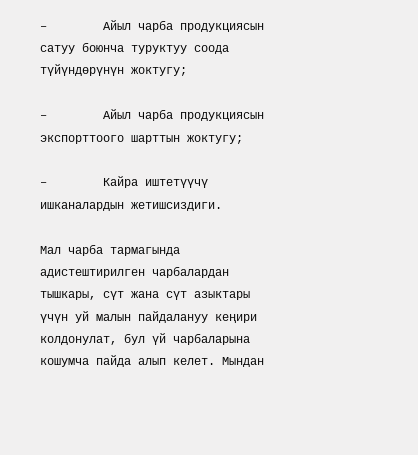–        Айыл чарба продукциясын сатуу боюнча туруктуу соода түйүндөрүнүн жоктугу;

–        Айыл чарба продукциясын экспорттоого шарттын жоктугу;

–        Кайра иштетүүчү ишканалардын жетишсиздиги.

Мал чарба тармагында адистештирилген чарбалардан тышкары, сүт жана сүт азыктары үчүн уй малын пайдалануу кеңири колдонулат, бул үй чарбаларына кошумча пайда алып келет. Мындан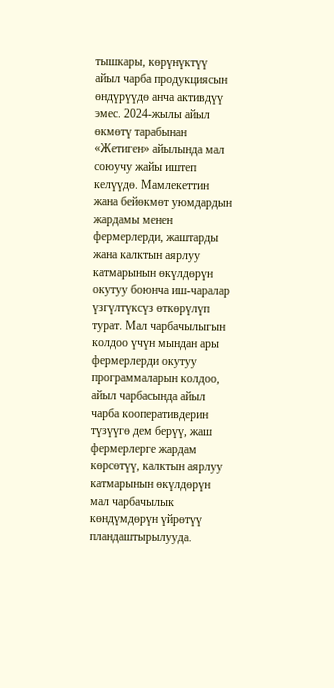тышкары, көрүнүктүү айыл чарба продукциясын өндүрүүдө анча активдүү эмес. 2024-жылы айыл өкмөтү тарабынан «Жетиген» айылында мал союучу жайы иштеп келүүдө. Мамлекеттин жана бейөкмөт уюмдардын жардамы менен фермерлерди, жаштарды жана калктын аярлуу катмарынын өкүлдөрүн окутуу боюнча иш-чаралар үзгүлтүксүз өткөрүлүп турат. Мал чарбачылыгын колдоо үчүн мындан ары фермерлерди окутуу программаларын колдоо, айыл чарбасында айыл чарба кооперативдерин түзүүгө дем берүү, жаш фермерлерге жардам көрсөтүү, калктын аярлуу катмарынын өкүлдөрүн мал чарбачылык көндүмдөрүн үйрөтүү пландаштырылууда.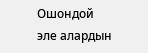Ошондой эле алардын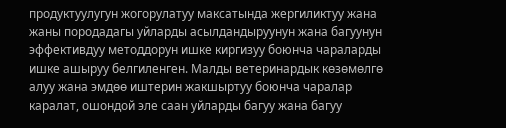продуктуулугун жогорулатуу максатында жергиликтуу жана жаны породадагы уйларды асылдандыруунун жана багуунун эффективдуу методдорун ишке киргизуу боюнча чараларды ишке ашыруу белгиленген. Малды ветеринардык көзөмөлгө алуу жана эмдөө иштерин жакшыртуу боюнча чаралар каралат, ошондой эле саан уйларды багуу жана багуу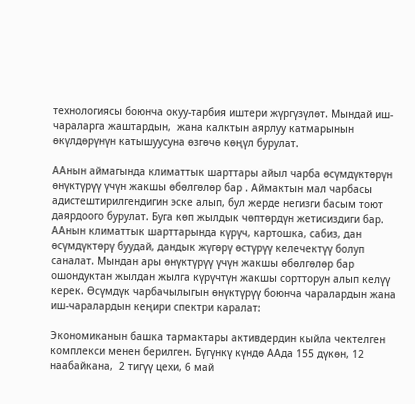технологиясы боюнча окуу-тарбия иштери жүргүзүлөт. Мындай иш-чараларга жаштардын,  жана калктын аярлуу катмарынын өкүлдөрүнүн катышуусуна өзгөчө көңүл бурулат.

ААнын аймагында климаттык шарттары айыл чарба өсүмдүктөрүн  өнүктүрүү үчүн жакшы өбөлгөлөр бар . Аймактын мал чарбасы адистештирилгендигин эске алып, бул жерде негизги басым тоют даярдоого бурулат. Буга көп жылдык чөптөрдүн жетисиздиги бар. ААнын климаттык шарттарында күрүч, картошка, сабиз, дан өсүмдүктөрү буудай, дандык жүгөрү өстүрүү келечектүү болуп саналат. Мындан ары өнүктүрүү үчүн жакшы өбөлгөлөр бар ошондуктан жылдан жылга күрүчтүн жакшы сортторун алып келүү керек. Өсүмдүк чарбачылыгын өнүктүрүү боюнча чаралардын жана иш-чаралардын кеңири спектри каралат:

Экономиканын башка тармактары активдердин кыйла чектелген комплекси менен берилген. Бүгүнкү күндө ААда 155 дүкөн, 12 наабайкана,  2 тигүү цехи, 6 май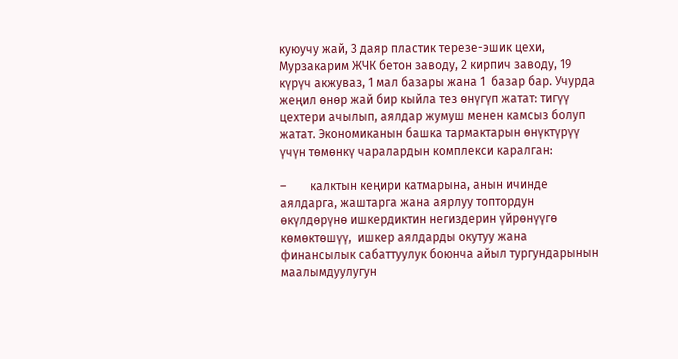куюучу жай, 3 даяр пластик терезе-эшик цехи,  Мурзакарим ЖЧК бетон заводу, 2 кирпич заводу, 19 күрүч акжуваз, 1 мал базары жана 1  базар бар. Учурда жеңил өнөр жай бир кыйла тез өнүгүп жатат: тигүү цехтери ачылып, аялдар жумуш менен камсыз болуп жатат. Экономиканын башка тармактарын өнүктүрүү үчүн төмөнкү чаралардын комплекси каралган:

–        калктын кеңири катмарына, анын ичинде аялдарга, жаштарга жана аярлуу топтордун өкүлдөрүнө ишкердиктин негиздерин үйрөнүүгө көмөктөшүү,  ишкер аялдарды окутуу жана финансылык сабаттуулук боюнча айыл тургундарынын маалымдуулугун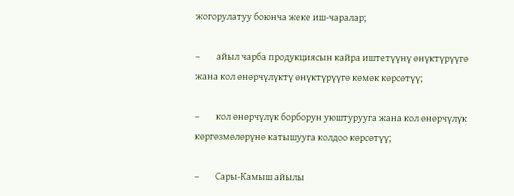жогорулатуу боюнча жеке иш-чаралар;

–        айыл чарба продукциясын кайра иштетүүнү өнүктүрүүгө жана кол өнөрчүлүктү өнүктүрүүгө көмөк көрсөтүү;

–        кол өнөрчүлүк борборун уюштурууга жана кол өнөрчүлүк көргөзмөлөрүнө катышууга колдоо көрсөтүү;

–        Сары-Камыш айылы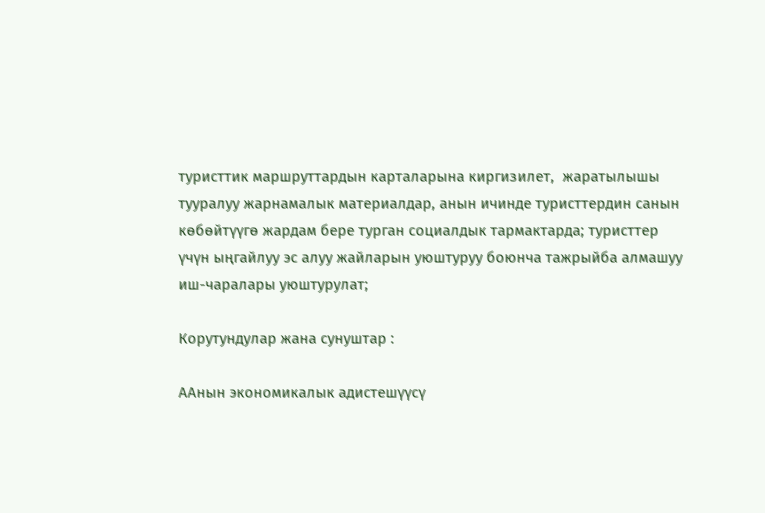туристтик маршруттардын карталарына киргизилет,  жаратылышы тууралуу жарнамалык материалдар, анын ичинде туристтердин санын көбөйтүүгө жардам бере турган социалдык тармактарда; туристтер үчүн ыңгайлуу эс алуу жайларын уюштуруу боюнча тажрыйба алмашуу иш-чаралары уюштурулат;

Корутундулар жана сунуштар :

ААнын экономикалык адистешүүсү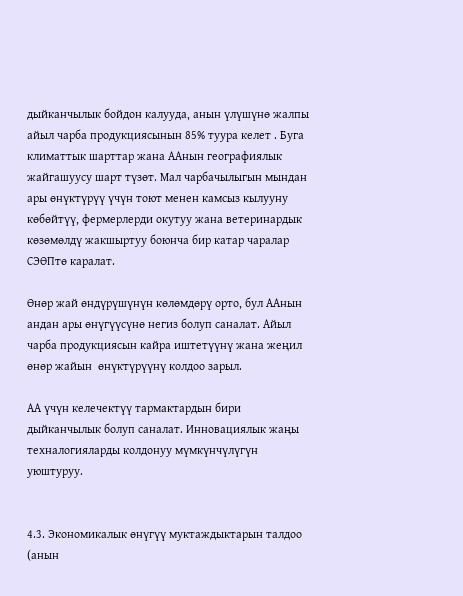дыйканчылык бойдон калууда, анын үлүшүнө жалпы айыл чарба продукциясынын 85% туура келет . Буга климаттык шарттар жана ААнын географиялык жайгашуусу шарт түзөт. Мал чарбачылыгын мындан ары өнүктүрүү үчүн тоют менен камсыз кылууну көбөйтүү, фермерлерди окутуу жана ветеринардык көзөмөлдү жакшыртуу боюнча бир катар чаралар СЭӨПтө каралат.

Өнөр жай өндүрүшүнүн көлөмдөрү орто, бул ААнын андан ары өнүгүүсүнө негиз болуп саналат. Айыл чарба продукциясын кайра иштетүүнү жана жеңил өнөр жайын  өнүктүрүүнү колдоо зарыл.

АА үчүн келечектүү тармактардын бири дыйканчылык болуп саналат. Инновациялык жаңы техналогияларды колдонуу мүмкүнчүлүгүн уюштуруу.


4.3. Экономикалык өнүгүү муктаждыктарын талдоо (анын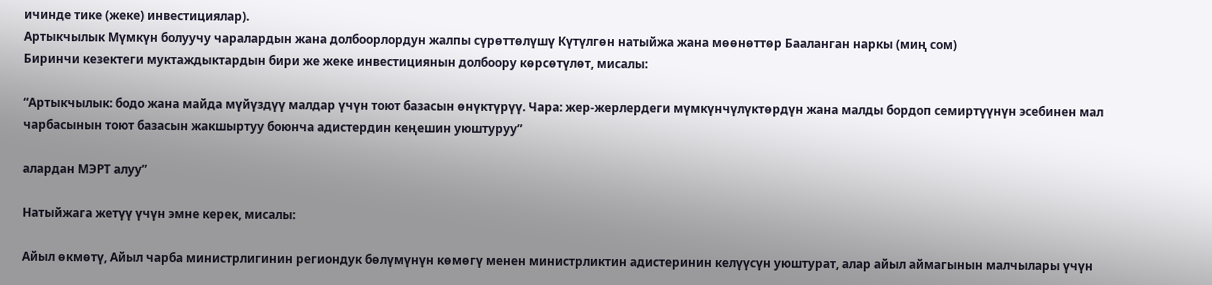ичинде тике (жеке) инвестициялар).
Артыкчылык Мүмкүн болуучу чаралардын жана долбоорлордун жалпы сүрөттөлүшү Күтүлгөн натыйжа жана мөөнөттөр Бааланган наркы (миң сом)
Биринчи кезектеги муктаждыктардын бири же жеке инвестициянын долбоору көрсөтүлөт, мисалы:

“Артыкчылык: бодо жана майда мүйүздүү малдар үчүн тоют базасын өнүктүрүү. Чара: жер-жерлердеги мүмкүнчүлүктөрдүн жана малды бордоп семиртүүнүн эсебинен мал чарбасынын тоют базасын жакшыртуу боюнча адистердин кеңешин уюштуруу”

алардан МЭРТ алуу”

Натыйжага жетүү үчүн эмне керек, мисалы:

Айыл өкмөтү, Айыл чарба министрлигинин региондук бөлүмүнүн көмөгү менен министрликтин адистеринин келүүсүн уюштурат, алар айыл аймагынын малчылары үчүн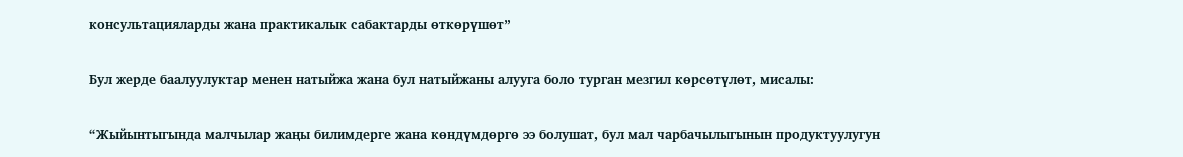консультацияларды жана практикалык сабактарды өткөрүшөт”

Бул жерде баалуулуктар менен натыйжа жана бул натыйжаны алууга боло турган мезгил көрсөтүлөт, мисалы:

“Жыйынтыгында малчылар жаңы билимдерге жана көндүмдөргө ээ болушат, бул мал чарбачылыгынын продуктуулугун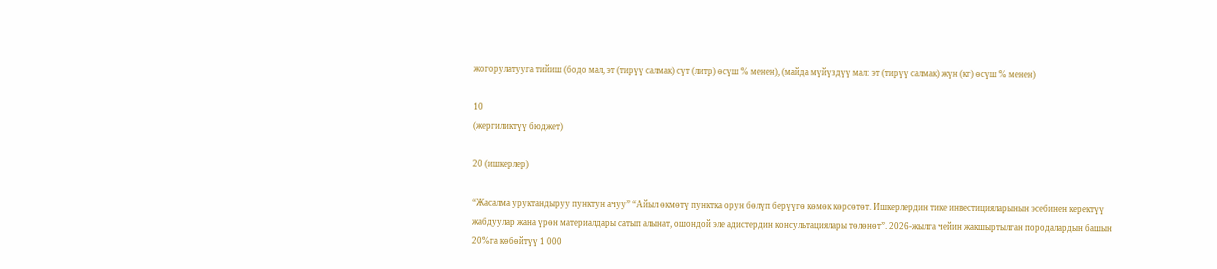жогорулатууга тийиш (бодо мал, эт (тирүү салмак) сүт (литр) өсүш % менен), (майда мүйүздүү мал: эт (тирүү салмак) жүн (кг) өсүш % менен)

10
(жергиликтүү бюджет)

20 (ишкерлер)

“Жасалма уруктандыруу пунктун ачуу” “Айыл өкмөтү пунктка орун бөлүп берүүгө көмөк көрсөтөт. Ишкерлердин тике инвестицияларынын эсебинен керектүү жабдуулар жана үрөн материалдары сатып алынат, ошондой эле адистердин консультациялары төлөнөт”. 2026-жылга чейин жакшыртылган породалардын башын 20%га көбөйтүү 1 000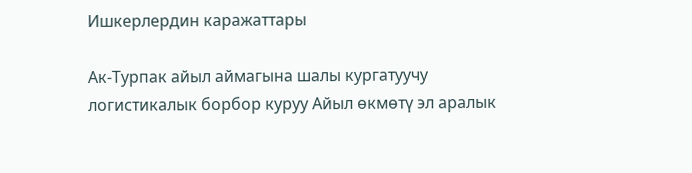Ишкерлердин каражаттары

Ак-Турпак айыл аймагына шалы кургатуучу логистикалык борбор куруу Айыл өкмөтү эл аралык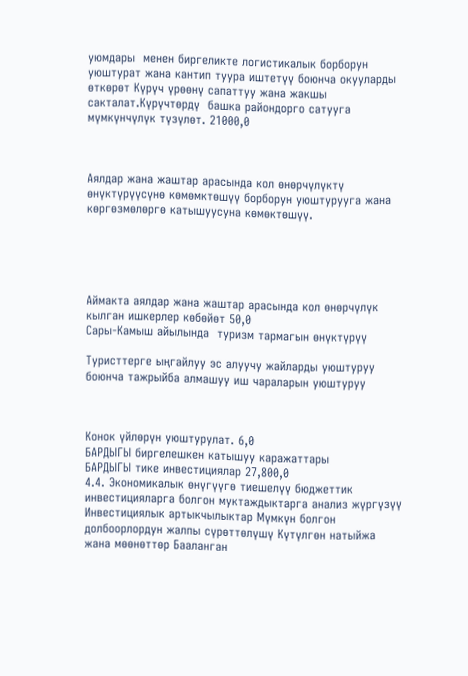уюмдары  менен биргеликте логистикалык борборун уюштурат жана кантип туура иштетүү боюнча окууларды өткөрөт Күрүч үрөөнү сапаттуу жана жакшы сакталат.Күрүчтөрдү  башка райондорго сатууга мүмкүнчүлүк түзүлөт. 21000,0



Аялдар жана жаштар арасында кол өнөрчүлүктү өнүктүрүүсүнө көмөмктөшүү борборун уюштурууга жана көргөзмөлөргө катышуусуна көмөктөшүү.





Аймакта аялдар жана жаштар арасында кол өнөрчүлүк кылган ишкерлер көбөйөт 50,0
Сары-Камыш айылында  туризм тармагын өнүктүрүү

Туристтерге ыңгайлуу эс алуучу жайларды уюштуруу боюнча тажрыйба алмашуу иш чараларын уюштуруу



Конок үйлөрүн уюштурулат. 6,0
БАРДЫГЫ биргелешкен катышуу каражаттары
БАРДЫГЫ тике инвестициялар 27,800,0
4.4. Экономикалык өнүгүүгө тиешелүү бюджеттик инвестицияларга болгон муктаждыктарга анализ жүргүзүү
Инвестициялык артыкчылыктар Мүмкүн болгон долбоорлордун жалпы сүрөттөлүшү Күтүлгөн натыйжа жана мөөнөттөр Бааланган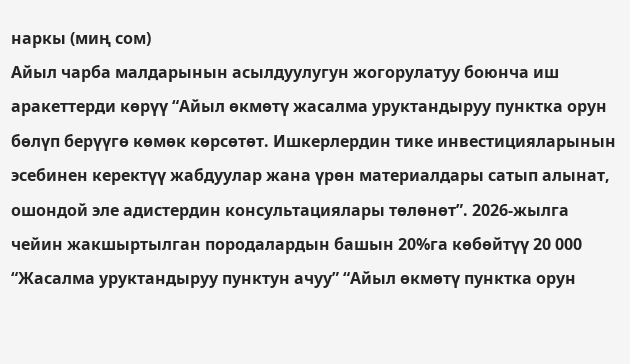наркы (миң сом)
Айыл чарба малдарынын асылдуулугун жогорулатуу боюнча иш аракеттерди көрүү “Айыл өкмөтү жасалма уруктандыруу пунктка орун бөлүп берүүгө көмөк көрсөтөт. Ишкерлердин тике инвестицияларынын эсебинен керектүү жабдуулар жана үрөн материалдары сатып алынат, ошондой эле адистердин консультациялары төлөнөт”. 2026-жылга чейин жакшыртылган породалардын башын 20%га көбөйтүү 20 000
“Жасалма уруктандыруу пунктун ачуу” “Айыл өкмөтү пунктка орун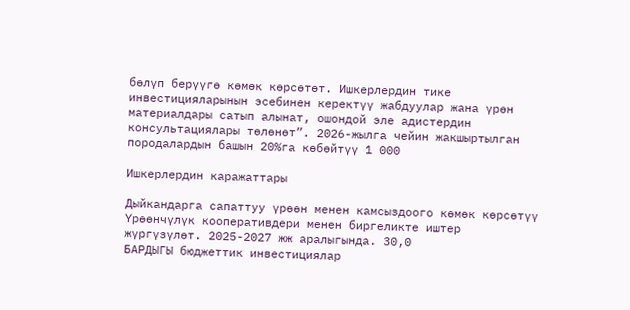бөлүп берүүгө көмөк көрсөтөт. Ишкерлердин тике инвестицияларынын эсебинен керектүү жабдуулар жана үрөн материалдары сатып алынат, ошондой эле адистердин консультациялары төлөнөт”. 2026-жылга чейин жакшыртылган породалардын башын 20%га көбөйтүү 1 000

Ишкерлердин каражаттары

Дыйкандарга сапаттуу үрөөн менен камсыздоого көмөк көрсөтүү Үрөөнчүлүк кооперативдери менен биргеликте иштер жүргүзүлөт. 2025-2027 жж аралыгында. 30,0
БАРДЫГЫ бюджеттик инвестициялар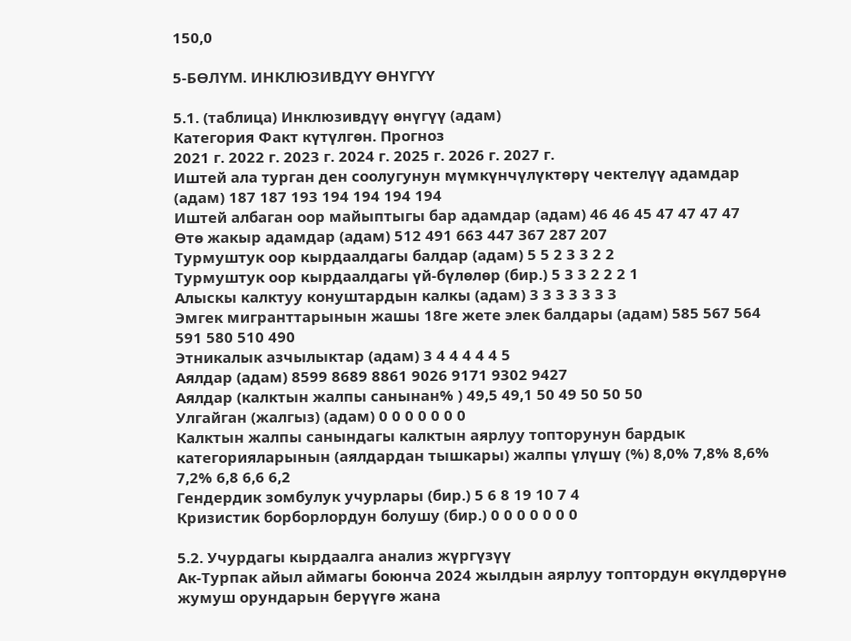150,0

5-БӨЛҮМ. ИНКЛЮЗИВДҮҮ ӨНҮГҮҮ

5.1. (таблица) Инклюзивдүү өнүгүү (адам)
Категория Факт күтүлгөн. Прогноз
2021 г. 2022 г. 2023 г. 2024 г. 2025 г. 2026 г. 2027 г.
Иштей ала турган ден соолугунун мүмкүнчүлүктөрү чектелүү адамдар (адам) 187 187 193 194 194 194 194
Иштей албаган оор майыптыгы бар адамдар (адам) 46 46 45 47 47 47 47
Өтө жакыр адамдар (адам) 512 491 663 447 367 287 207
Турмуштук оор кырдаалдагы балдар (адам) 5 5 2 3 3 2 2
Турмуштук оор кырдаалдагы үй-бүлөлөр (бир.) 5 3 3 2 2 2 1
Алыскы калктуу конуштардын калкы (адам) 3 3 3 3 3 3 3
Эмгек мигранттарынын жашы 18ге жете элек балдары (адам) 585 567 564 591 580 510 490
Этникалык азчылыктар (адам) 3 4 4 4 4 4 5
Аялдар (адам) 8599 8689 8861 9026 9171 9302 9427
Аялдар (калктын жалпы санынан% ) 49,5 49,1 50 49 50 50 50
Улгайган (жалгыз) (адам) 0 0 0 0 0 0 0
Калктын жалпы санындагы калктын аярлуу топторунун бардык категорияларынын (аялдардан тышкары) жалпы үлүшү (%) 8,0% 7,8% 8,6% 7,2% 6,8 6,6 6,2
Гендердик зомбулук учурлары (бир.) 5 6 8 19 10 7 4
Кризистик борборлордун болушу (бир.) 0 0 0 0 0 0 0

5.2. Учурдагы кырдаалга анализ жүргүзүү
Ак-Турпак айыл аймагы боюнча 2024 жылдын аярлуу топтордун өкүлдөрүнө жумуш орундарын берүүгө жана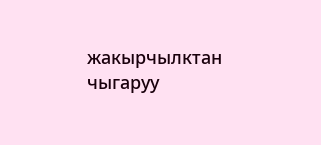жакырчылктан чыгаруу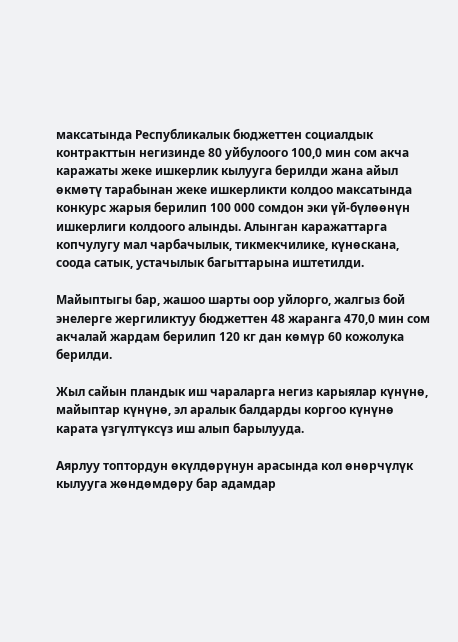максатында Республикалык бюджеттен социалдык контракттын негизинде 80 уйбулоого 100,0 мин сом акча каражаты жеке ишкерлик кылууга берилди жана айыл өкмөтү тарабынан жеке ишкерликти колдоо максатында конкурс жарыя берилип 100 000 сомдон эки үй-бүлөөнүн ишкерлиги колдоого алынды. Алынган каражаттарга копчулугу мал чарбачылык, тикмекчилике, күнөскана, соода сатык, устачылык багыттарына иштетилди.

Майыптыгы бар, жашоо шарты оор уйлорго, жалгыз бой энелерге жергиликтуу бюджеттен 48 жаранга 470,0 мин сом акчалай жардам берилип 120 кг дан көмүр 60 кожолука берилди.

Жыл сайын пландык иш чараларга негиз карыялар күнүнө, майыптар күнүнө, эл аралык балдарды коргоо күнүнө карата үзгүлтүксүз иш алып барылууда.

Аярлуу топтордун өкүлдөрүнун арасында кол өнөрчүлүк кылууга жөндөмдөру бар адамдар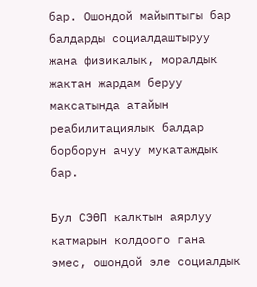бар. Ошондой майыптыгы бар балдарды социалдаштыруу жана физикалык, моралдык жактан жардам беруу максатында атайын реабилитациялык балдар борборун ачуу мукатаждык бар.

Бул СЭӨП калктын аярлуу катмарын колдоого гана эмес, ошондой эле социалдык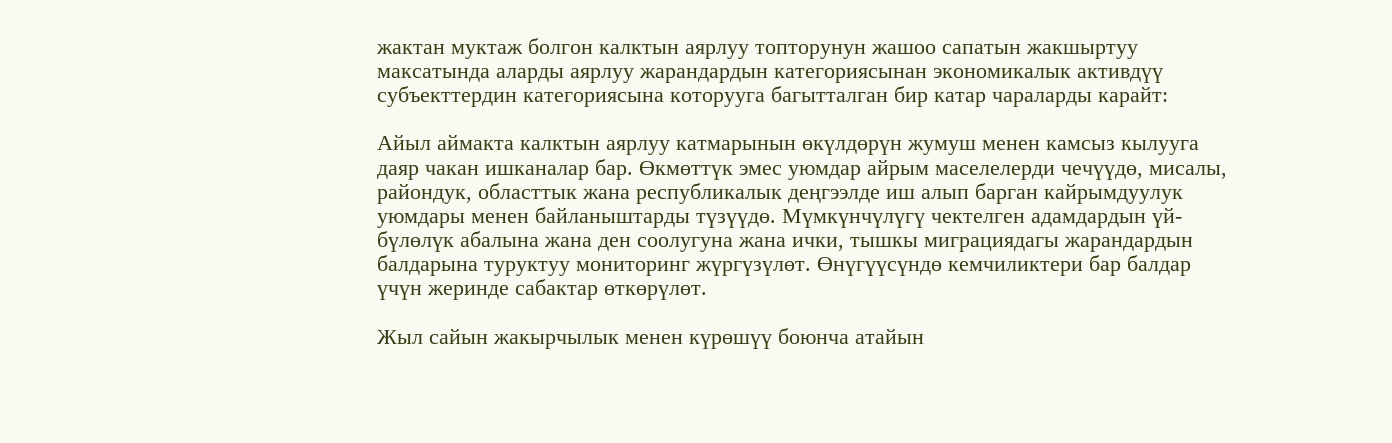жактан муктаж болгон калктын аярлуу топторунун жашоо сапатын жакшыртуу максатында аларды аярлуу жарандардын категориясынан экономикалык активдүү субъекттердин категориясына которууга багытталган бир катар чараларды карайт:

Айыл аймакта калктын аярлуу катмарынын өкүлдөрүн жумуш менен камсыз кылууга даяр чакан ишканалар бар. Өкмөттүк эмес уюмдар айрым маселелерди чечүүдө, мисалы, райондук, областтык жана республикалык деңгээлде иш алып барган кайрымдуулук уюмдары менен байланыштарды түзүүдө. Мүмкүнчүлүгү чектелген адамдардын үй-бүлөлүк абалына жана ден соолугуна жана ички, тышкы миграциядагы жарандардын балдарына туруктуу мониторинг жүргүзүлөт. Өнүгүүсүндө кемчиликтери бар балдар үчүн жеринде сабактар өткөрүлөт.

Жыл сайын жакырчылык менен күрөшүү боюнча атайын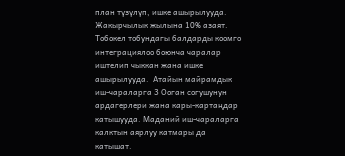план түзүлүп, ишке ашырылууда. Жакырчылык жылына 10% азаят. Тобокел тобундагы балдарды коомго интеграциялоо боюнча чаралар иштелип чыккан жана ишке ашырылууда.  Атайын майрамдык иш-чараларга 3 Ооган согушунун ардагерлери жана кары-картаңдар катышууда. Маданий иш-чараларга калктын аярлуу катмары да катышат.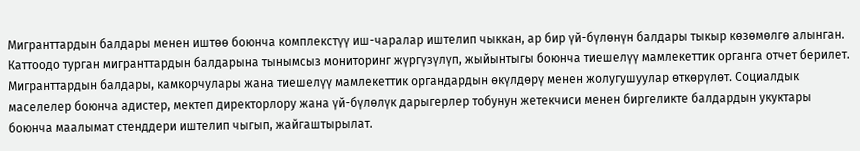Мигранттардын балдары менен иштөө боюнча комплекстүү иш-чаралар иштелип чыккан, ар бир үй-бүлөнүн балдары тыкыр көзөмөлгө алынган. Каттоодо турган мигранттардын балдарына тынымсыз мониторинг жүргүзүлүп, жыйынтыгы боюнча тиешелүү мамлекеттик органга отчет берилет. Мигранттардын балдары, камкорчулары жана тиешелүү мамлекеттик органдардын өкүлдөрү менен жолугушуулар өткөрүлөт. Социалдык маселелер боюнча адистер, мектеп директорлору жана үй-бүлөлүк дарыгерлер тобунун жетекчиси менен биргеликте балдардын укуктары боюнча маалымат стенддери иштелип чыгып, жайгаштырылат.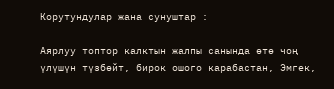Корутундулар жана сунуштар :

Аярлуу топтор калктын жалпы санында өтө чоң үлүшүн түзбөйт, бирок ошого карабастан, Эмгек,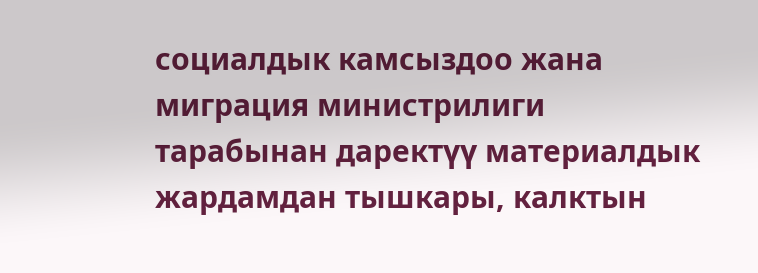социалдык камсыздоо жана миграция министрилиги тарабынан даректүү материалдык жардамдан тышкары, калктын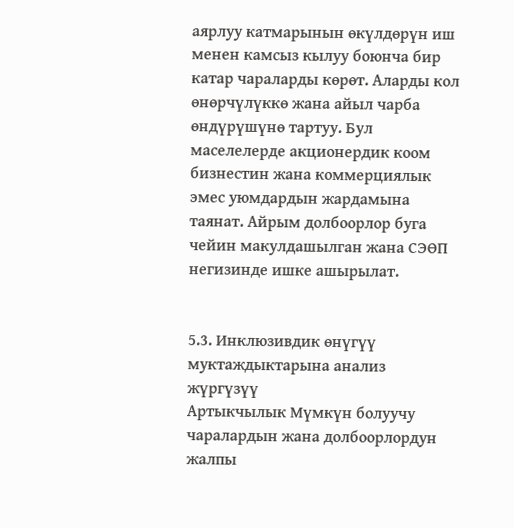аярлуу катмарынын өкүлдөрүн иш менен камсыз кылуу боюнча бир катар чараларды көрөт. Аларды кол өнөрчүлүккө жана айыл чарба өндүрүшүнө тартуу. Бул маселелерде акционердик коом бизнестин жана коммерциялык эмес уюмдардын жардамына таянат. Айрым долбоорлор буга чейин макулдашылган жана СЭӨП негизинде ишке ашырылат.


5.3. Инклюзивдик өнүгүү муктаждыктарына анализ жүргүзүү
Артыкчылык Мүмкүн болуучу чаралардын жана долбоорлордун жалпы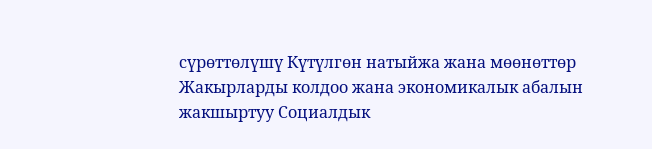сүрөттөлүшү Күтүлгөн натыйжа жана мөөнөттөр
Жакырларды колдоо жана экономикалык абалын жакшыртуу Социалдык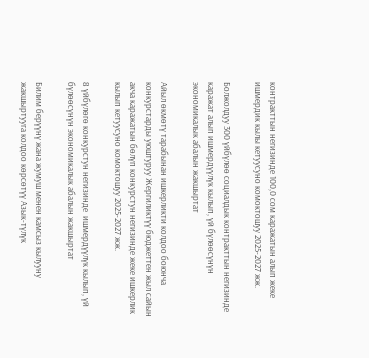контракттын негизинде 100,0 сом каражатын алып жеке ишмердик кылы кетуусуно комоктошуу 2025-2027 жж.

Болжолдуу 300 үйбүлөө социалдык контракттын негизинде каражат алып ишмердүүлүк кылып, үй бүлөөсүнүн экономикалык абалын жакшыртат

Айыл өкмөтү тарабынан ишкерликти колдоо боюнча конкурстарды уюштуруу Жергиликтүү бюджеттен жыл сайын акча каражатын бөлүп конкурстун негизинде жеке ишкерлик кылып кетуусуно комоктошуу 2025-2027 жж.

8 үйбүлөгө конкурстун негизинде  ишмердүүлүк кылып, үй бүлөөсүнүн экономикалык абалын жакшыртат

Билим берүүнү жана жумуш менен камсыз кылууну жакшыртууга колдоо көрсөтүү Азык-түлүк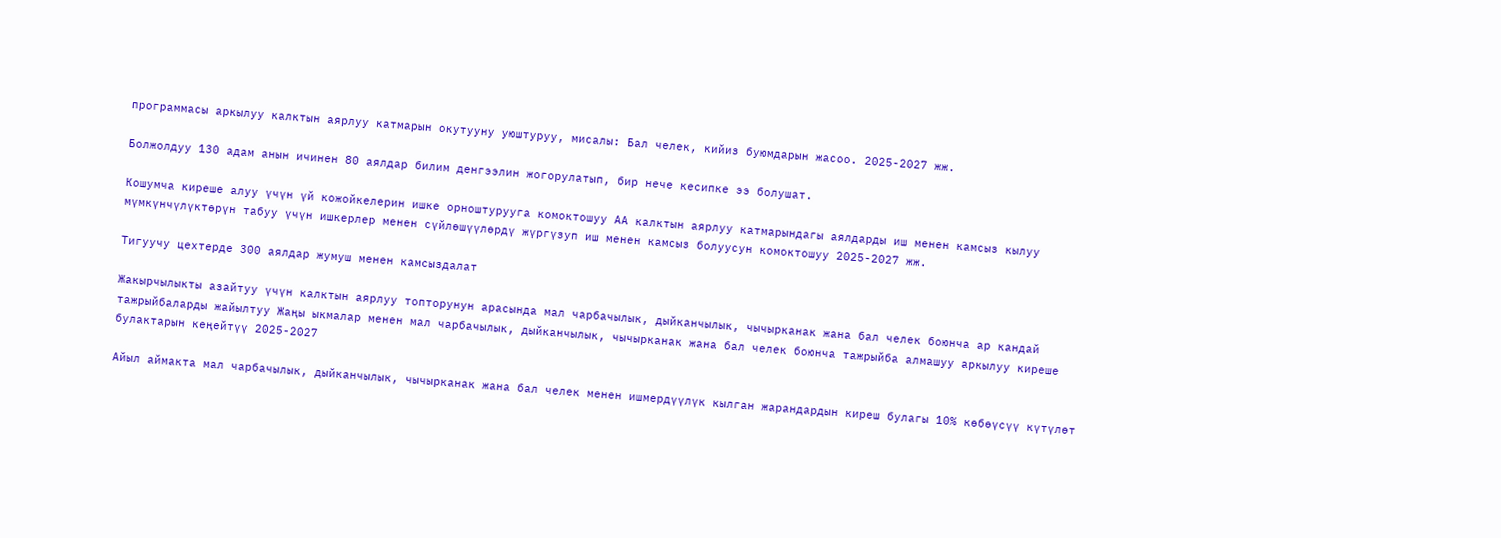программасы аркылуу калктын аярлуу катмарын окутууну уюштуруу, мисалы: Бал челек, кийиз буюмдарын жасоо. 2025-2027 жж.

Болжолдуу 130 адам анын ичинен 80 аялдар билим денгээлин жогорулатып, бир нече кесипке ээ болушат.

Кошумча киреше алуу үчүн үй кожойкелерин ишке орноштурууга комоктошуу АА калктын аярлуу катмарындагы аялдарды иш менен камсыз кылуу мүмкүнчүлүктөрүн табуу үчүн ишкерлер менен сүйлөшүүлөрдү жүргүзуп иш менен камсыз болуусун комоктошуу 2025-2027 жж.

Тигуучу цехтерде 300 аялдар жумуш менен камсыздалат

Жакырчылыкты азайтуу үчүн калктын аярлуу топторунун арасында мал чарбачылык, дыйканчылык, чычырканак жана бал челек боюнча ар кандай тажрыйбаларды жайылтуу Жаңы ыкмалар менен мал чарбачылык, дыйканчылык, чычырканак жана бал челек боюнча тажрыйба алмашуу аркылуу киреше булактарын кеңейтүү 2025-2027

Айыл аймакта мал чарбачылык, дыйканчылык, чычырканак жана бал челек менен ишмердүүлүк кылган жарандардын киреш булагы 10% көбөүсүү күтүлөт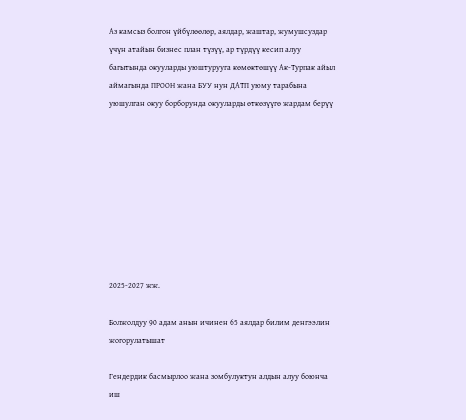Аз камсыз болгон үйбүлөөлөр, аялдар, жаштар, жумушсуздар үчүн атайын бизнес план түзүү, ар түрдүү кесип алуу багытында окууларды уюштурууга көмөктөшүү Ак-Турпак айыл аймагында ПРООН жана БУУ нун ДАТП уюму тарабына уюшулган окуу борборунда окууларды өткөзүүгө жардам берүү









2025-2027 жж.

Болжолдуу 90 адам анын ичинен 65 аялдар билим денгээлин жогорулатышат

Гендердик басмырлоо жана зомбулуктун алдын алуу боюнча иш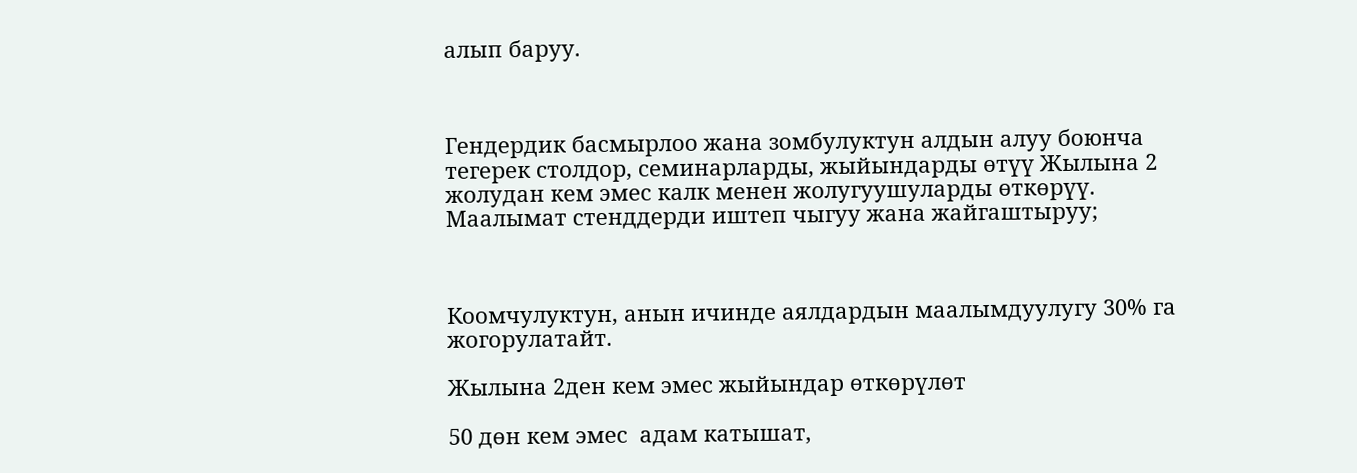алып баруу.



Гендердик басмырлоо жана зомбулуктун алдын алуу боюнча тегерек столдор, семинарларды, жыйындарды өтүү Жылына 2 жолудан кем эмес калк менен жолугуушуларды өткөрүү. Маалымат стенддерди иштеп чыгуу жана жайгаштыруу;



Коомчулуктун, анын ичинде аялдардын маалымдуулугу 30% га жогорулатайт.

Жылына 2ден кем эмес жыйындар өткөрүлөт

50 дөн кем эмес  адам катышат,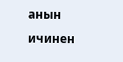анын ичинен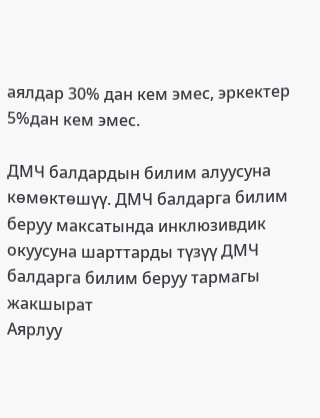аялдар 30% дан кем эмес, эркектер  5%дан кем эмес.

ДМЧ балдардын билим алуусуна көмөктөшүү. ДМЧ балдарга билим беруу максатында инклюзивдик окуусуна шарттарды түзүү ДМЧ балдарга билим беруу тармагы жакшырат
Аярлуу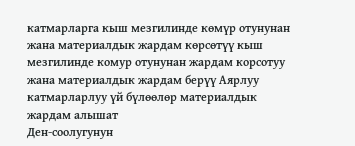катмарларга кыш мезгилинде көмүр отунунан жана материалдык жардам көрсөтүү кыш мезгилинде комур отунунан жардам корсотуу жана материалдык жардам берүү Аярлуу катмарларлуу үй бүлөөлөр материалдык жардам алышат
Ден-соолугунун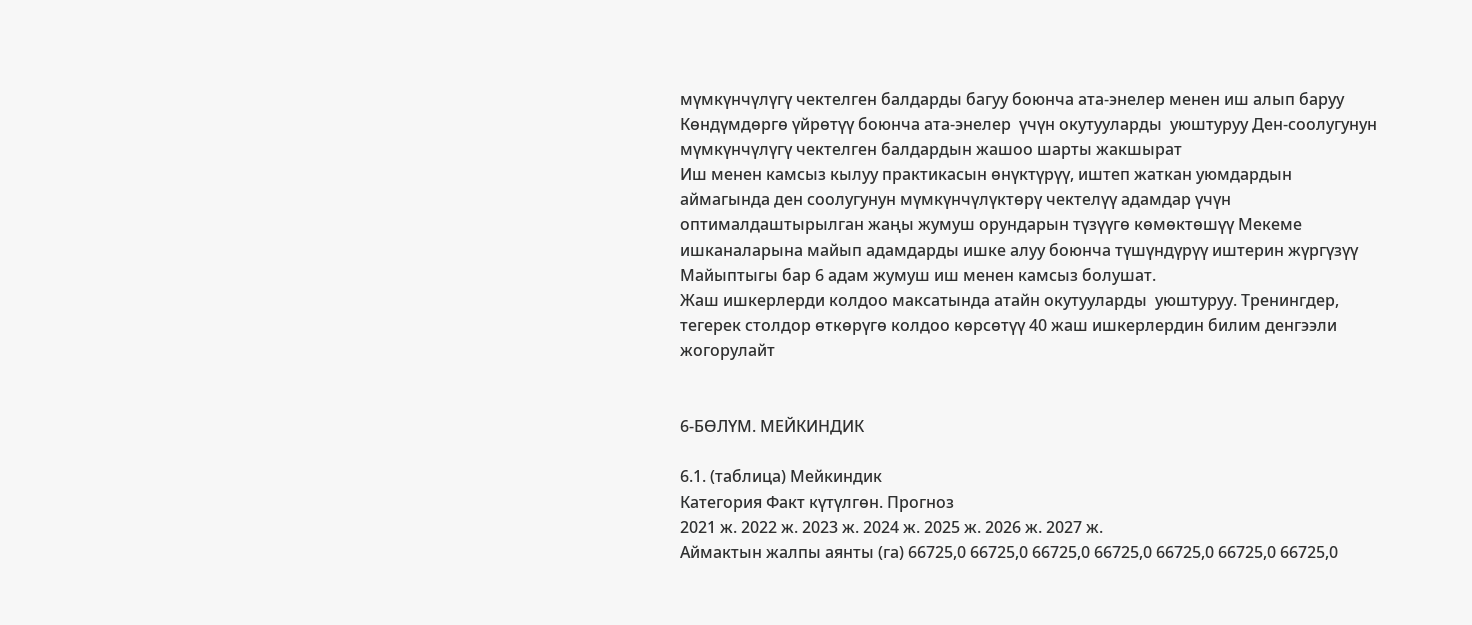мүмкүнчүлүгү чектелген балдарды багуу боюнча ата-энелер менен иш алып баруу Көндүмдөргө үйрөтүү боюнча ата-энелер  үчүн окутууларды  уюштуруу Ден-соолугунун мүмкүнчүлүгү чектелген балдардын жашоо шарты жакшырат
Иш менен камсыз кылуу практикасын өнүктүрүү, иштеп жаткан уюмдардын аймагында ден соолугунун мүмкүнчүлүктөрү чектелүү адамдар үчүн оптималдаштырылган жаңы жумуш орундарын түзүүгө көмөктөшүү Мекеме ишканаларына майып адамдарды ишке алуу боюнча түшүндүрүү иштерин жүргүзүү Майыптыгы бар 6 адам жумуш иш менен камсыз болушат.
Жаш ишкерлерди колдоо максатында атайн окутууларды  уюштуруу. Тренингдер, тегерек столдор өткөрүгө колдоо көрсөтүү 40 жаш ишкерлердин билим денгээли жогорулайт


6-БӨЛҮМ. МЕЙКИНДИК

6.1. (таблица) Мейкиндик
Категория Факт күтүлгөн. Прогноз
2021 ж. 2022 ж. 2023 ж. 2024 ж. 2025 ж. 2026 ж. 2027 ж.
Аймактын жалпы аянты (га) 66725,0 66725,0 66725,0 66725,0 66725,0 66725,0 66725,0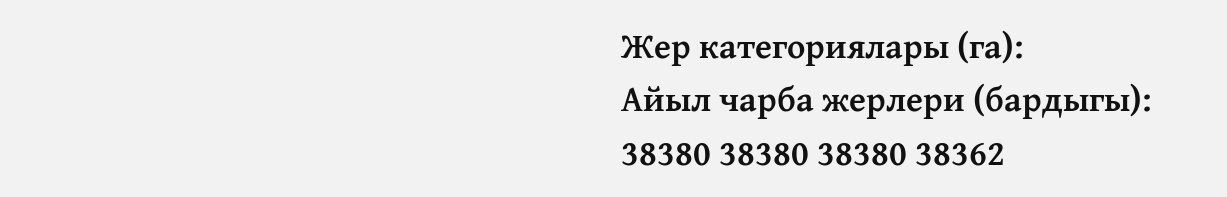Жер категориялары (га):
Айыл чарба жерлери (бардыгы): 38380 38380 38380 38362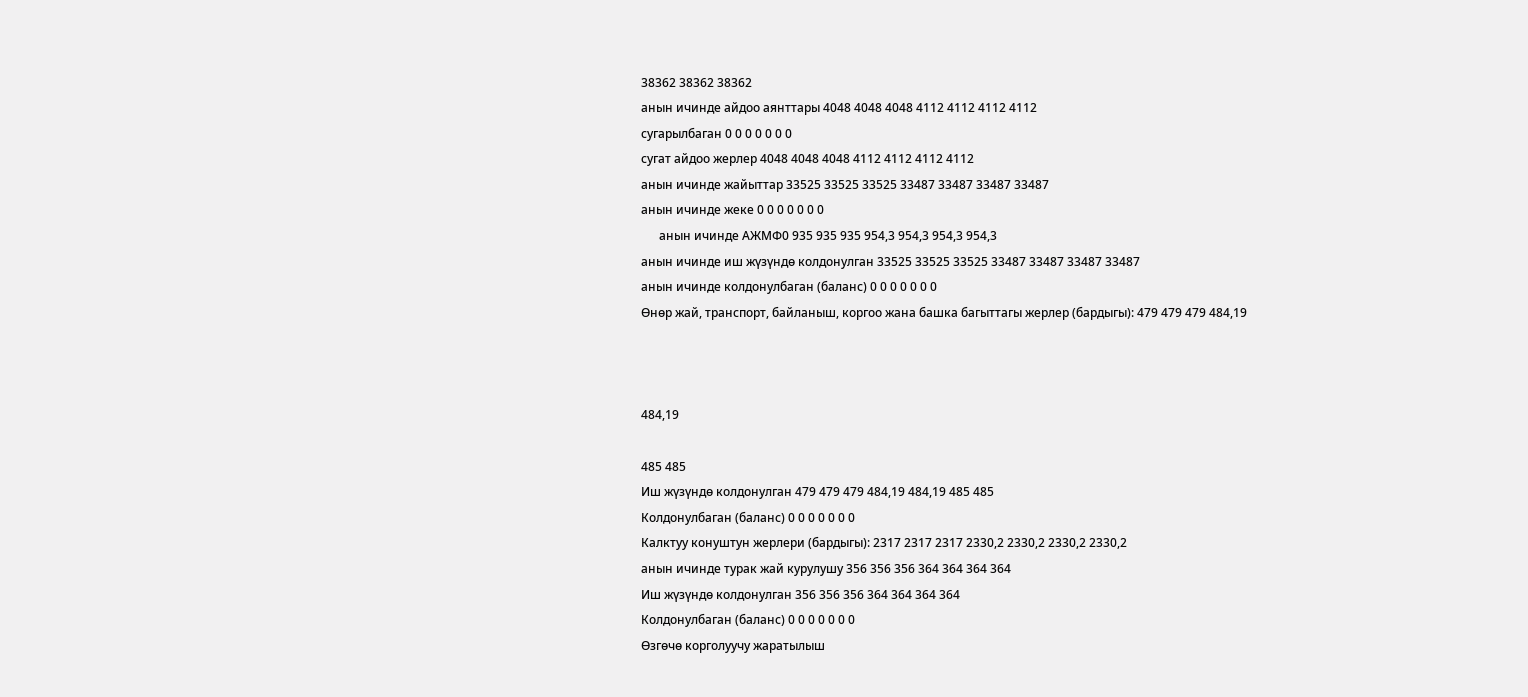38362 38362 38362
анын ичинде айдоо аянттары 4048 4048 4048 4112 4112 4112 4112
сугарылбаган 0 0 0 0 0 0 0
сугат айдоо жерлер 4048 4048 4048 4112 4112 4112 4112
анын ичинде жайыттар 33525 33525 33525 33487 33487 33487 33487
анын ичинде жеке 0 0 0 0 0 0 0
      анын ичинде АЖМФ0 935 935 935 954,3 954,3 954,3 954,3
анын ичинде иш жүзүндө колдонулган 33525 33525 33525 33487 33487 33487 33487
анын ичинде колдонулбаган (баланс) 0 0 0 0 0 0 0
Өнөр жай, транспорт, байланыш, коргоо жана башка багыттагы жерлер (бардыгы): 479 479 479 484,19



484,19

485 485
Иш жүзүндө колдонулган 479 479 479 484,19 484,19 485 485
Колдонулбаган (баланс) 0 0 0 0 0 0 0
Калктуу конуштун жерлери (бардыгы): 2317 2317 2317 2330,2 2330,2 2330,2 2330,2
анын ичинде турак жай курулушу 356 356 356 364 364 364 364
Иш жүзүндө колдонулган 356 356 356 364 364 364 364
Колдонулбаган (баланс) 0 0 0 0 0 0 0
Өзгөчө корголуучу жаратылыш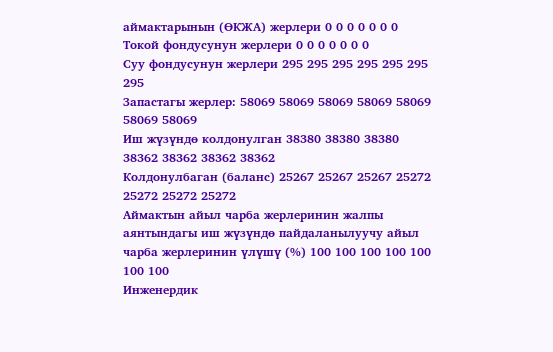аймактарынын (ӨКЖА) жерлери 0 0 0 0 0 0 0
Токой фондусунун жерлери 0 0 0 0 0 0 0
Суу фондусунун жерлери 295 295 295 295 295 295 295
Запастагы жерлер: 58069 58069 58069 58069 58069 58069 58069
Иш жүзүндө колдонулган 38380 38380 38380 38362 38362 38362 38362
Колдонулбаган (баланс) 25267 25267 25267 25272 25272 25272 25272
Аймактын айыл чарба жерлеринин жалпы аянтындагы иш жүзүндө пайдаланылуучу айыл чарба жерлеринин үлүшү (%) 100 100 100 100 100 100 100
Инженердик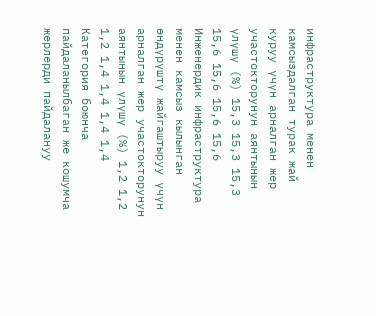инфраструктура менен камсыздалган турак жай куруу үчүн арналган жер участокторунун аянтынын үлүшү (%) 15,3 15,3 15,3 15,6 15,6 15,6 15,6
Инженердик инфраструктура менен камсыз кылынган өндүрүштү жайгаштыруу үчүн арналган жер участокторунун аянтынын үлүшү (%) 1,2 1,2 1,2 1,4 1,4 1,4 1,4
Категория боюнча пайдаланылбаган же кошумча жерлерди пайдалануу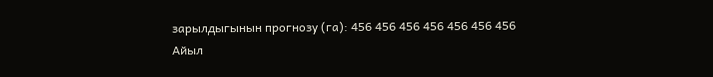зарылдыгынын прогнозу (га): 456 456 456 456 456 456 456
Айыл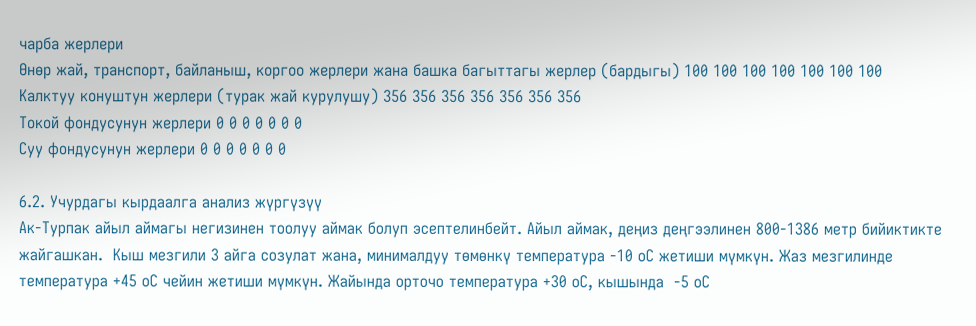чарба жерлери
Өнөр жай, транспорт, байланыш, коргоо жерлери жана башка багыттагы жерлер (бардыгы) 100 100 100 100 100 100 100
Калктуу конуштун жерлери (турак жай курулушу) 356 356 356 356 356 356 356
Токой фондусунун жерлери 0 0 0 0 0 0 0
Суу фондусунун жерлери 0 0 0 0 0 0 0

6.2. Учурдагы кырдаалга анализ жүргүзүү
Ак-Турпак айыл аймагы негизинен тоолуу аймак болуп эсептелинбейт. Айыл аймак, деңиз деңгээлинен 800-1386 метр бийиктикте жайгашкан.  Кыш мезгили 3 айга созулат жана, минималдуу төмөнкү температура -10 оС жетиши мүмкүн. Жаз мезгилинде температура +45 оС чейин жетиши мүмкүн. Жайында орточо температура +30 оС, кышында  -5 оС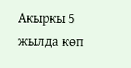Акыркы 5 жылда көп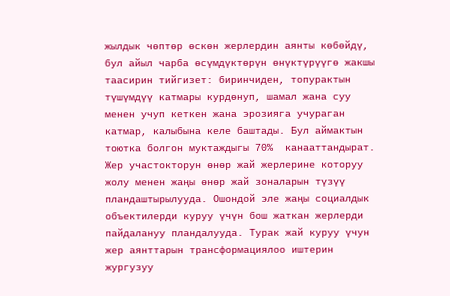жылдык чөптөр өскөн жерлердин аянты көбөйдү, бул айыл чарба өсүмдүктөрүн өнүктүрүүгө жакшы таасирин тийгизет: биринчиден, топурактын түшүмдүү катмары курдөнуп, шамал жана суу менен учуп кеткен жана эрозияга учураган катмар, калыбына келе баштады. Бул аймактын тоютка болгон муктаждыгы 70%  канааттандырат. Жер участокторун өнөр жай жерлерине которуу жолу менен жаңы өнөр жай зоналарын түзүү пландаштырылууда. Ошондой эле жаңы социалдык объектилерди куруу үчүн бош жаткан жерлерди пайдалануу пландалууда. Турак жай куруу үчун жер аянттарын трансформациялоо иштерин жургузуу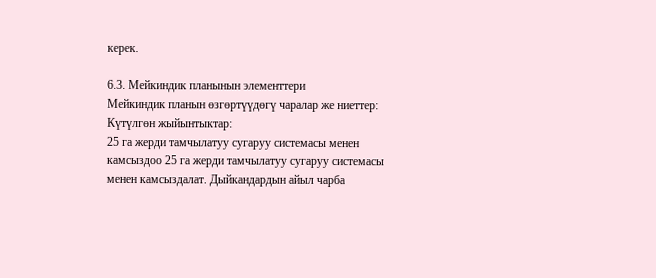керек.

6.3. Мейкиндик планынын элементтери
Мейкиндик планын өзгөртүүдөгү чаралар же ниеттер: Күтүлгөн жыйынтыктар:
25 га жерди тамчылатуу сугаруу системасы менен камсыздоо 25 га жерди тамчылатуу сугаруу системасы менен камсыздалат. Дыйкандардын айыл чарба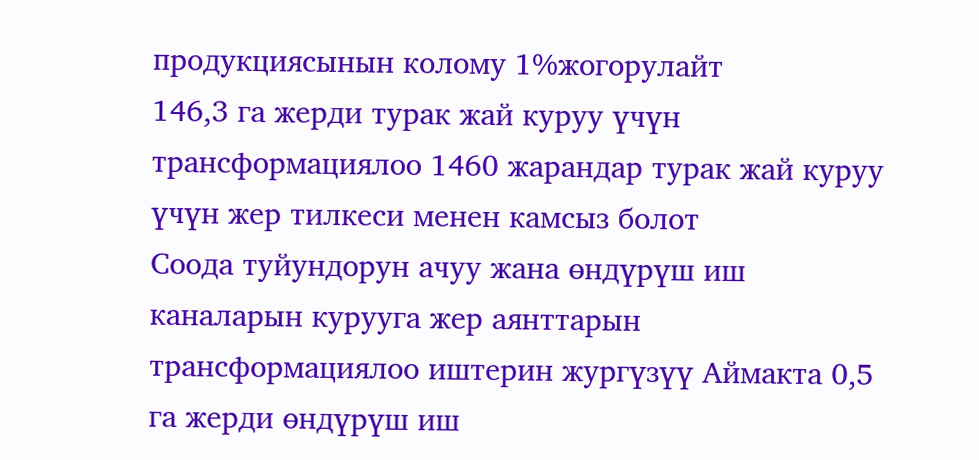продукциясынын колому 1%жогорулайт
146,3 га жерди турак жай куруу үчүн трансформациялоо 1460 жарандар турак жай куруу үчүн жер тилкеси менен камсыз болот
Соода туйундорун ачуу жана өндүрүш иш каналарын курууга жер аянттарын трансформациялоо иштерин жургүзүү Аймакта 0,5 га жерди өндүрүш иш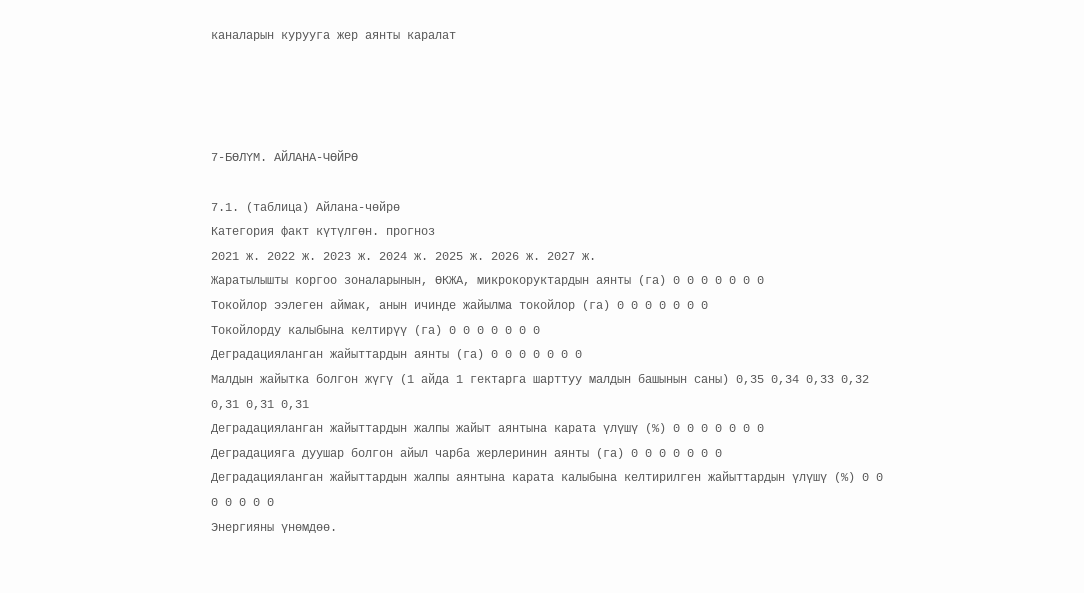каналарын курууга жер аянты каралат




7-БӨЛҮМ. АЙЛАНА-ЧӨЙРӨ

7.1. (таблица) Айлана-чөйрө
Категория факт күтүлгөн. прогноз
2021 ж. 2022 ж. 2023 ж. 2024 ж. 2025 ж. 2026 ж. 2027 ж.
Жаратылышты коргоо зоналарынын, ӨКЖА, микрокоруктардын аянты (га) 0 0 0 0 0 0 0
Токойлор ээлеген аймак, анын ичинде жайылма токойлор (га) 0 0 0 0 0 0 0
Токойлорду калыбына келтирүү (га) 0 0 0 0 0 0 0
Деградацияланган жайыттардын аянты (га) 0 0 0 0 0 0 0
Малдын жайытка болгон жүгү (1 айда 1 гектарга шарттуу малдын башынын саны) 0,35 0,34 0,33 0,32 0,31 0,31 0,31
Деградацияланган жайыттардын жалпы жайыт аянтына карата үлүшү (%) 0 0 0 0 0 0 0
Деградацияга дуушар болгон айыл чарба жерлеринин аянты (га) 0 0 0 0 0 0 0
Деградацияланган жайыттардын жалпы аянтына карата калыбына келтирилген жайыттардын үлүшү (%) 0 0 0 0 0 0 0
Энергияны үнөмдөө.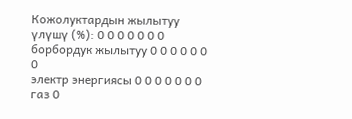Кожолуктардын жылытуу үлүшү (%): 0 0 0 0 0 0 0
борбордук жылытуу 0 0 0 0 0 0 0
электр энергиясы 0 0 0 0 0 0 0
газ 0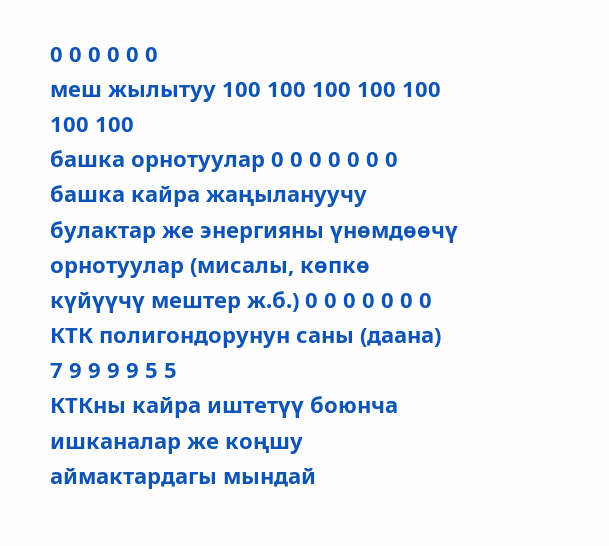0 0 0 0 0 0
меш жылытуу 100 100 100 100 100 100 100
башка орнотуулар 0 0 0 0 0 0 0
башка кайра жаңылануучу булактар же энергияны үнөмдөөчү орнотуулар (мисалы, көпкө күйүүчү мештер ж.б.) 0 0 0 0 0 0 0
КТК полигондорунун саны (даана) 7 9 9 9 9 5 5
КТКны кайра иштетүү боюнча ишканалар же коңшу аймактардагы мындай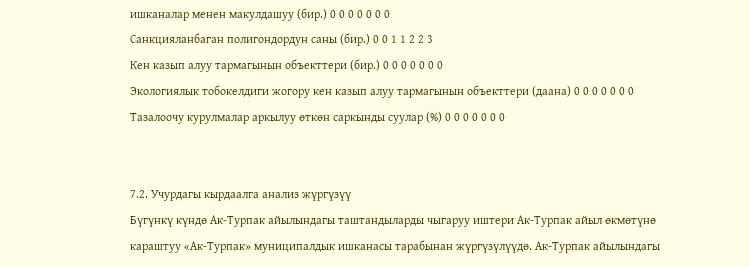ишканалар менен макулдашуу (бир.) 0 0 0 0 0 0 0
Санкцияланбаган полигондордун саны (бир.) 0 0 1 1 2 2 3
Кен казып алуу тармагынын объекттери (бир.) 0 0 0 0 0 0 0
Экологиялык тобокелдиги жогору кен казып алуу тармагынын объекттери (даана) 0 0 0 0 0 0 0
Тазалоочу курулмалар аркылуу өткөн саркынды суулар (%) 0 0 0 0 0 0 0


7.2. Учурдагы кырдаалга анализ жүргүзүү
Бүгүнкү күндө Ак-Турпак айылындагы таштандыларды чыгаруу иштери Ак-Турпак айыл өкмөтүнө караштуу «Ак-Турпак» муниципалдык ишканасы тарабынан жүргүзүлүүдө. Ак-Турпак айылындагы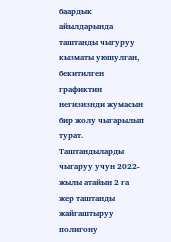баардык айылдарында таштанды чыгуруу кызматы уюшулган, бекитилген графиктин негизизнди жумасын бир жолу чыгарылып турат. Таштандыларды чыгаруу учун 2022-жылы атайын 2 га жер таштанды жайгаштыруу полигону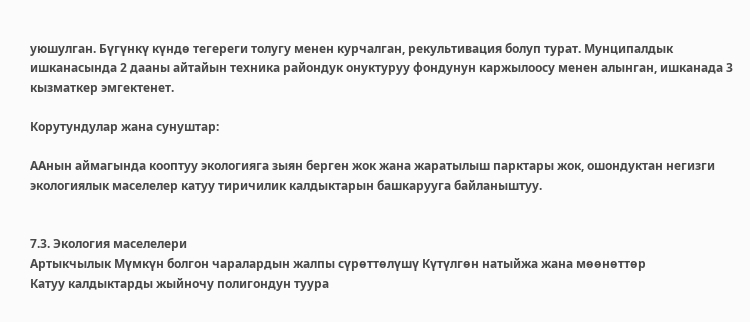уюшулган. Бүгүнкү күндө тегереги толугу менен курчалган, рекультивация болуп турат. Мунципалдык ишканасында 2 дааны айтайын техника райондук онуктуруу фондунун каржылоосу менен алынган, ишканада 3 кызматкер эмгектенет.

Корутундулар жана сунуштар:

ААнын аймагында кооптуу экологияга зыян берген жок жана жаратылыш парктары жок, ошондуктан негизги экологиялык маселелер катуу тиричилик калдыктарын башкарууга байланыштуу.


7.3. Экология маселелери
Артыкчылык Мүмкүн болгон чаралардын жалпы сүрөттөлүшү Күтүлгөн натыйжа жана мөөнөттөр
Катуу калдыктарды жыйночу полигондун туура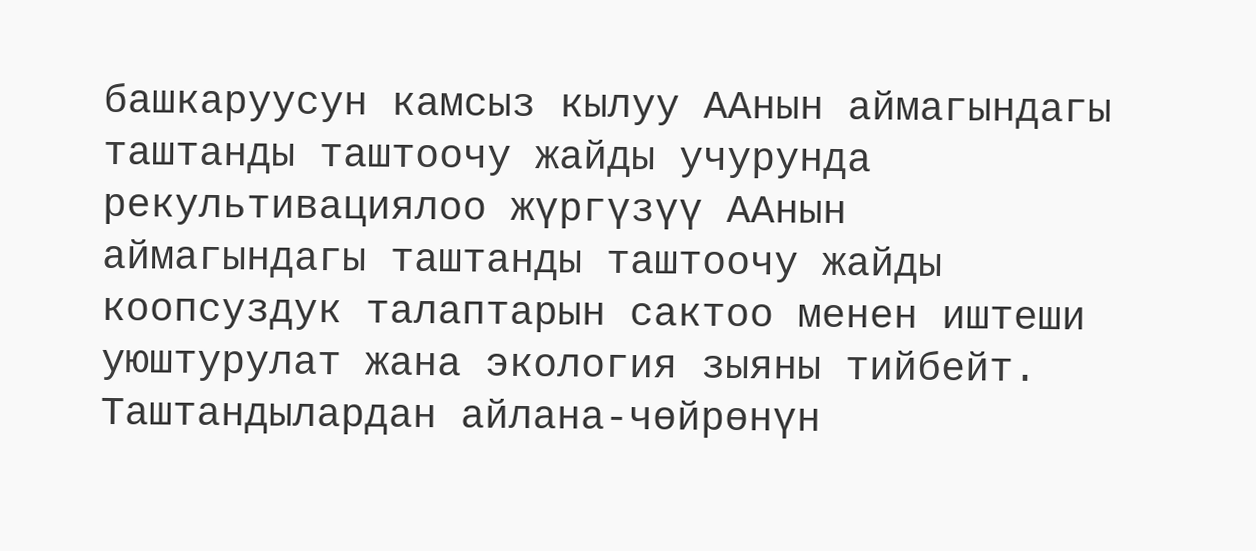башкаруусун камсыз кылуу ААнын аймагындагы таштанды таштоочу жайды учурунда рекультивациялоо жүргүзүү ААнын аймагындагы таштанды таштоочу жайды коопсуздук талаптарын сактоо менен иштеши уюштурулат жана экология зыяны тийбейт.
Таштандылардан айлана-чөйрөнүн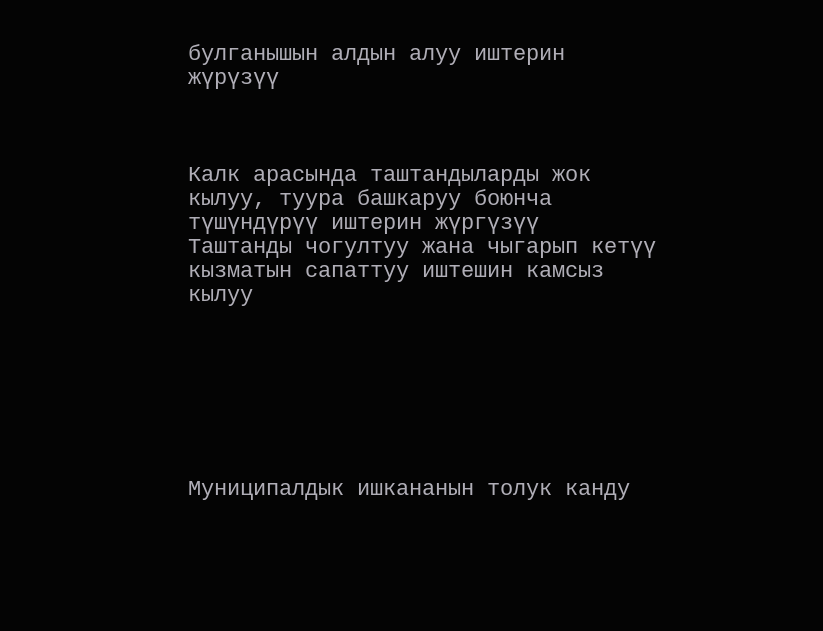булганышын алдын алуу иштерин жүрүзүү



Калк арасында таштандыларды жок кылуу, туура башкаруу боюнча түшүндүрүү иштерин жүргүзүү
Таштанды чогултуу жана чыгарып кетүү кызматын сапаттуу иштешин камсыз кылуу







Муниципалдык ишкананын толук канду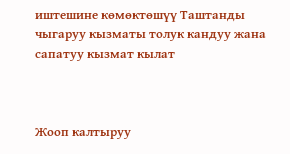иштешине көмөктөшүү Таштанды чыгаруу кызматы толук кандуу жана сапатуу кызмат кылат



Жооп калтыруу